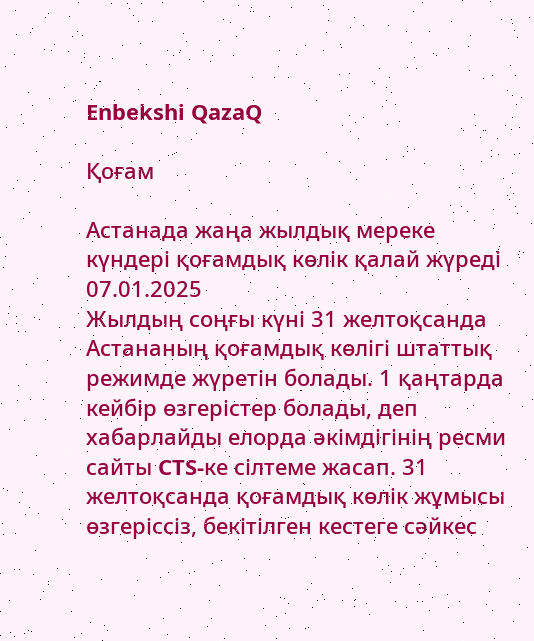Enbekshi QazaQ

Қоғам

Астанада жаңа жылдық мереке күндері қоғамдық көлік қалай жүреді 07.01.2025
Жылдың соңғы күні 31 желтоқсанда Астананың қоғамдық көлігі штаттық режимде жүретін болады. 1 қаңтарда кейбір өзгерістер болады, деп хабарлайды елорда әкімдігінің ресми сайты CTS-ке сілтеме жасап. 31 желтоқсанда қоғамдық көлік жұмысы өзгеріссіз, бекітілген кестеге сәйкес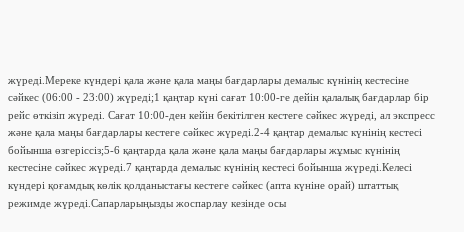жүреді.Мереке күндері қала және қала маңы бағдарлары демалыс күнінің кестесіне сәйкес (06:00 - 23:00) жүреді;1 қаңтар күні сағат 10:00-ге дейін қалалық бағдарлар бір рейс өткізіп жүреді. Сағат 10:00-ден кейін бекітілген кестеге сәйкес жүреді, ал экспресс және қала маңы бағдарлары кестеге сәйкес жүреді.2-4 қаңтар демалыс күнінің кестесі бойынша өзгеріссіз;5-6 қаңтарда қала және қала маңы бағдарлары жұмыс күнінің кестесіне сәйкес жүреді.7 қаңтарда демалыс күнінің кестесі бойынша жүреді.Келесі күндері қоғамдық көлік қолданыстағы кестеге сәйкес (апта күніне орай) штаттық режимде жүреді.Сапарларыңызды жоспарлау кезінде осы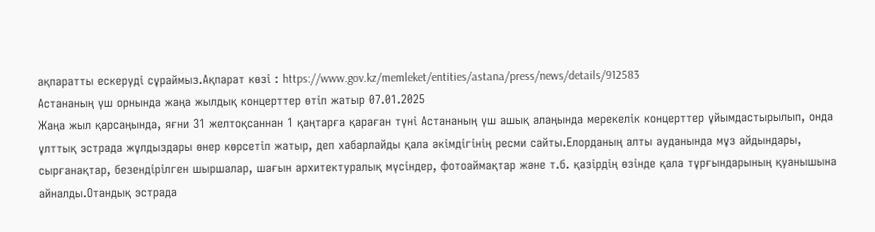ақпаратты ескеруді сұраймыз.Ақпарат көзі : https://www.gov.kz/memleket/entities/astana/press/news/details/912583
Астананың үш орнында жаңа жылдық концерттер өтіп жатыр 07.01.2025
Жаңа жыл қарсаңында, яғни 31 желтоқсаннан 1 қаңтарға қараған түні Астананың үш ашық алаңында мерекелік концерттер ұйымдастырылып, онда ұлттық эстрада жұлдыздары өнер көрсетіп жатыр, деп хабарлайды қала әкімдігінің ресми сайты.Елорданың алты ауданында мұз айдындары, сырғанақтар, безендірілген шыршалар, шағын архитектуралық мүсіндер, фотоаймақтар және т.б. қазірдің өзінде қала тұрғындарының қуанышына айналды.Отандық эстрада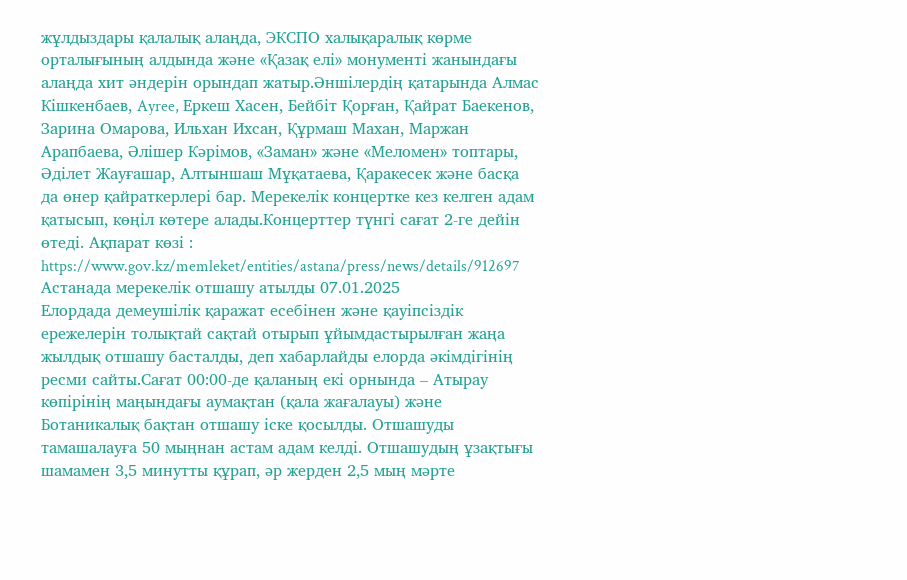жұлдыздары қалалық алаңда, ЭКСПО халықаралық көрме орталығының алдында және «Қазақ елі» монументі жанындағы алаңда хит әндерін орындап жатыр.Әншілердің қатарында Алмас Кішкенбаев, Ayree, Еркеш Хасен, Бейбіт Қорған, Қайрат Баекенов, Зарина Омарова, Ильхан Ихсан, Құрмаш Махан, Маржан Арапбаева, Әлішер Кәрімов, «Заман» және «Меломен» топтары, Әділет Жауғашар, Алтыншаш Мұқатаева, Қаракесек және басқа да өнер қайраткерлері бар. Мерекелік концертке кез келген адам қатысып, көңіл көтере алады.Концерттер түнгі сағат 2-ге дейін өтеді. Ақпарат көзі : https://www.gov.kz/memleket/entities/astana/press/news/details/912697
Астанада мерекелік отшашу атылды 07.01.2025
Елордада демеушілік қаражат есебінен және қауіпсіздік ережелерін толықтай сақтай отырып ұйымдастырылған жаңа жылдық отшашу басталды, деп хабарлайды елорда әкімдігінің ресми сайты.Сағат 00:00-де қаланың екі орнында – Атырау көпірінің маңындағы аумақтан (қала жағалауы) және Ботаникалық бақтан отшашу іске қосылды. Отшашуды тамашалауға 50 мыңнан астам адам келді. Отшашудың ұзақтығы шамамен 3,5 минутты құрап, әр жерден 2,5 мың мәрте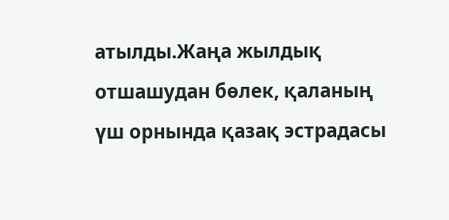атылды.Жаңа жылдық отшашудан бөлек, қаланың үш орнында қазақ эстрадасы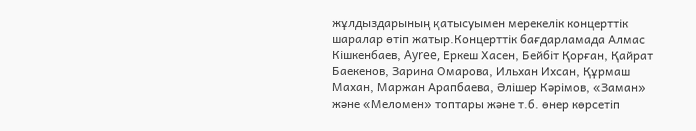жұлдыздарының қатысуымен мерекелік концерттік шаралар өтіп жатыр.Концерттік бағдарламада Алмас Кішкенбаев, Ayree, Еркеш Хасен, Бейбіт Қорған, Қайрат Баекенов, Зарина Омарова, Ильхан Ихсан, Құрмаш Махан, Маржан Арапбаева, Әлішер Кәрімов, «Заман» және «Меломен» топтары және т.б. өнер көрсетіп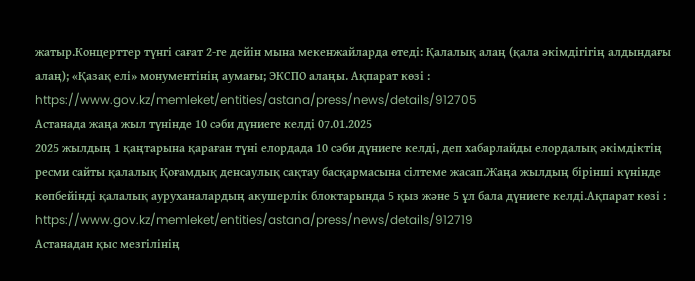жатыр.Концерттер түнгі сағат 2-ге дейін мына мекенжайларда өтеді: Қалалық алаң (қала әкімдігігің алдындағы алаң); «Қазақ елі» монументінің аумағы; ЭКСПО алаңы. Ақпарат көзі : https://www.gov.kz/memleket/entities/astana/press/news/details/912705
Астанада жаңа жыл түнінде 10 сәби дүниеге келді 07.01.2025
2025 жылдың 1 қаңтарына қараған түні елордада 10 сәби дүниеге келді, деп хабарлайды елордалық әкімдіктің ресми сайты қалалық Қоғамдық денсаулық сақтау басқармасына сілтеме жасап.Жаңа жылдың бірінші күнінде көпбейінді қалалық ауруханалардың акушерлік блоктарында 5 қыз және 5 ұл бала дүниеге келді.Ақпарат көзі : https://www.gov.kz/memleket/entities/astana/press/news/details/912719
Астанадан қыс мезгілінің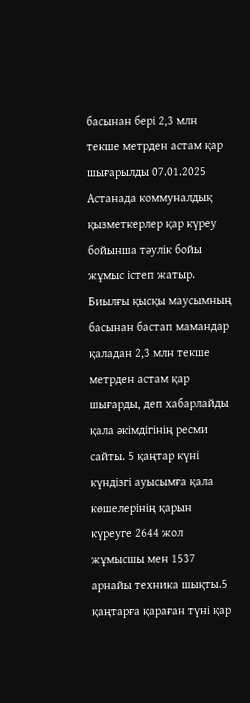басынан бері 2,3 млн текше метрден астам қар шығарылды 07.01.2025
Астанада коммуналдық қызметкерлер қар күреу бойынша тәулік бойы жұмыс істеп жатыр. Биылғы қысқы маусымның басынан бастап мамандар қаладан 2,3 млн текше метрден астам қар шығарды, деп хабарлайды қала әкімдігінің ресми сайты. 5 қаңтар күні күндізгі ауысымға қала көшелерінің қарын күреуге 2644 жол жұмысшы мен 1537 арнайы техника шықты.5 қаңтарға қараған түні қар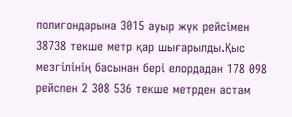полигондарына 3015 ауыр жүк рейсімен 38738 текше метр қар шығарылды.Қыс мезгілінің басынан бері елордадан 178 098 рейспен 2 308 536 текше метрден астам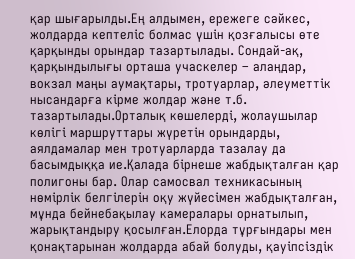қар шығарылды.Ең алдымен, ережеге сәйкес, жолдарда кептеліс болмас үшін қозғалысы өте қарқынды орындар тазартылады. Сондай-ақ, қарқындылығы орташа учаскелер – алаңдар, вокзал маңы аумақтары, тротуарлар, әлеуметтік нысандарға кірме жолдар және т.б. тазартылады.Орталық көшелерді, жолаушылар көлігі маршруттары жүретін орындарды, аялдамалар мен тротуарларда тазалау да басымдыққа ие.Қалада бірнеше жабдықталған қар полигоны бар. Олар самосвал техникасының нөмірлік белгілерін оқу жүйесімен жабдықталған, мұнда бейнебақылау камералары орнатылып, жарықтандыру қосылған.Елорда тұрғындары мен қонақтарынан жолдарда абай болуды, қауіпсіздік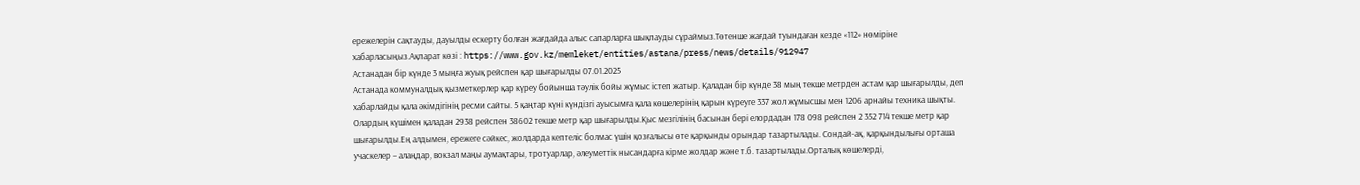ережелерін сақтауды, дауылды ескерту болған жағдайда алыс сапарларға шықпауды сұраймыз.Төтенше жағдай туындаған кезде «112» нөміріне хабарласыңыз.Ақпарат көзі : https://www.gov.kz/memleket/entities/astana/press/news/details/912947
Астанадан бір күнде 3 мыңға жуық рейспен қар шығарылды 07.01.2025
Астанада коммуналдық қызметкерлер қар күреу бойынша тәулік бойы жұмыс істеп жатыр. Қаладан бір күнде 38 мың текше метрден астам қар шығарылды, деп хабарлайды қала әкімдігінің ресми сайты. 5 қаңтар күні күндізгі ауысымға қала көшелерінің қарын күреуге 337 жол жұмысшы мен 1206 арнайы техника шықты. Олардың күшімен қаладан 2938 рейспен 38602 текше метр қар шығарылды.Қыс мезгілінің басынан бері елордадан 178 098 рейспен 2 352 714 текше метр қар шығарылды.Ең алдымен, ережеге сәйкес, жолдарда кептеліс болмас үшін қозғалысы өте қарқынды орындар тазартылады. Сондай-ақ, қарқындылығы орташа учаскелер – алаңдар, вокзал маңы аумақтары, тротуарлар, әлеуметтік нысандарға кірме жолдар және т.б. тазартылады.Орталық көшелерді,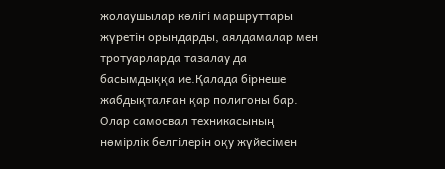жолаушылар көлігі маршруттары жүретін орындарды, аялдамалар мен тротуарларда тазалау да басымдыққа ие.Қалада бірнеше жабдықталған қар полигоны бар. Олар самосвал техникасының нөмірлік белгілерін оқу жүйесімен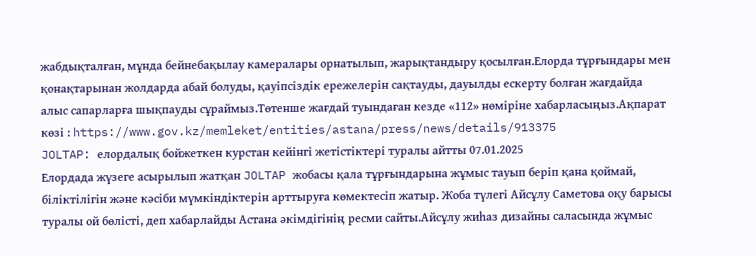жабдықталған, мұнда бейнебақылау камералары орнатылып, жарықтандыру қосылған.Елорда тұрғындары мен қонақтарынан жолдарда абай болуды, қауіпсіздік ережелерін сақтауды, дауылды ескерту болған жағдайда алыс сапарларға шықпауды сұраймыз.Төтенше жағдай туындаған кезде «112» нөміріне хабарласыңыз.Ақпарат көзі : https://www.gov.kz/memleket/entities/astana/press/news/details/913375
JOLTAP: елордалық бойжеткен курстан кейінгі жетістіктері туралы айтты 07.01.2025
Елордада жүзеге асырылып жатқан JOLTAP жобасы қала тұрғындарына жұмыс тауып беріп қана қоймай, біліктілігін және кәсіби мүмкіндіктерін арттыруға көмектесіп жатыр. Жоба түлегі Айсұлу Саметова оқу барысы туралы ой бөлісті, деп хабарлайды Астана әкімдігінің ресми сайты.Айсұлу жиһаз дизайны саласында жұмыс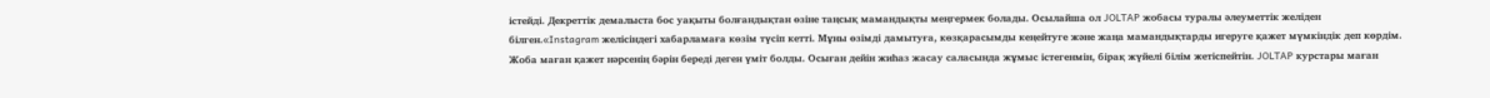істейді. Декреттік демалыста бос уақыты болғандықтан өзіне таңсық мамандықты меңгермек болады. Осылайша ол JOLTAP жобасы туралы әлеуметтік желіден білген.«Instagram желісіндегі хабарламаға көзім түсіп кетті. Мұны өзімді дамытуға, көзқарасымды кеңейтуге және жаңа мамандықтарды игеруге қажет мүмкіндік деп көрдім. Жоба маған қажет нәрсенің бәрін береді деген үміт болды. Осыған дейін жиһаз жасау саласында жұмыс істегенмін, бірақ жүйелі білім жетіспейтін. JOLTAP курстары маған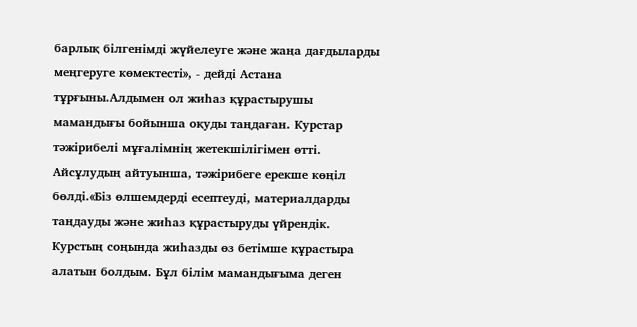барлық білгенімді жүйелеуге және жаңа дағдыларды меңгеруге көмектесті», - дейді Астана тұрғыны.Алдымен ол жиһаз құрастырушы мамандығы бойынша оқуды таңдаған. Курстар тәжірибелі мұғалімнің жетекшілігімен өтті. Айсұлудың айтуынша, тәжірибеге ерекше көңіл бөлді.«Біз өлшемдерді есептеуді, материалдарды таңдауды және жиһаз құрастыруды үйрендік. Курстың соңында жиһазды өз бетімше құрастыра алатын болдым. Бұл білім мамандығыма деген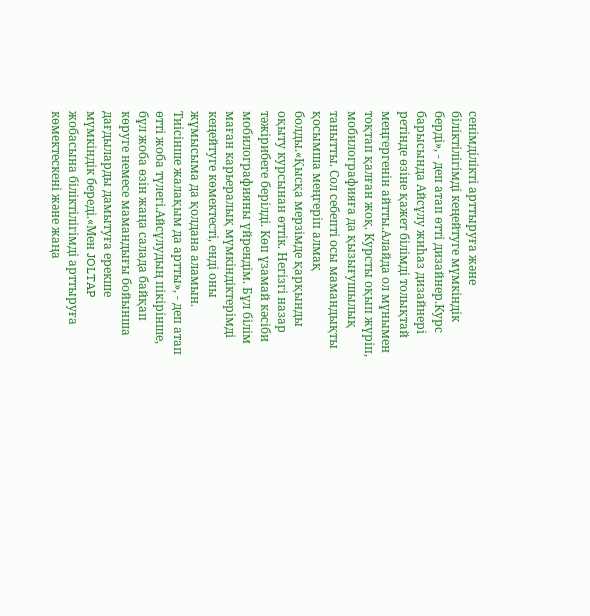сенімділікті арттыруға және біліктілігімді кеңейтуге мүмкіндік берді», - деп атап өтті дизайнер.Курс барысында Айсұлу жиһаз дизайнері ретінде өзіне қажет білімді толықтай меңгергенін айтты.Алайда ол мұнымен тоқтап қалған жоқ. Курсты оқып жүріп, мобилографияға да қызығушылық танытты. Сол себепті осы мамандықты қосымша меңгеріп алмақ болды.«Қысқа мерзімде қарқынды оқыту курсынан өттік. Негізгі назар тәжірибеге берілді. Көп ұзамай кәсіби мобилографияны үйрендім. Бұл білім маған карьералық мүмкіндіктерімді кеңейтуге көмектесті, енді оны жұмысыма да қолдана аламын. Тиісінше жалақым да артты», - деп атап өтті жоба түлегі.Айсұлудың пікірінше, бұл жоба өзін жаңа салада байқап көруге немесе мамандығы бойынша дағдыларды дамытуға ерекше мүмкіндік береді.«Мен JOLTAP жобасына біліктілігімді арттыруға көмектескені және жаңа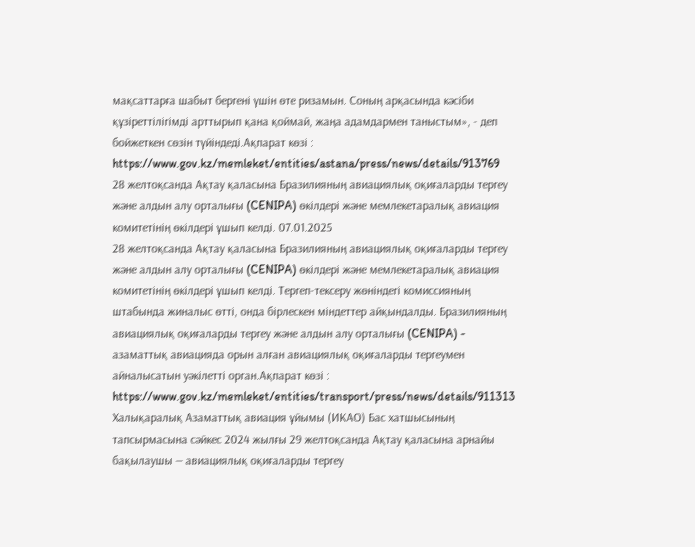мақсаттарға шабыт бергені үшін өте ризамын. Соның арқасында кәсіби құзіреттілігімді арттырып қана қоймай, жаңа адамдармен таныстым», - деп бойжеткен сөзін түйіндеді.Ақпарат көзі : https://www.gov.kz/memleket/entities/astana/press/news/details/913769
28 желтоқсанда Ақтау қаласына Бразилияның авиациялық оқиғаларды тергеу және алдын алу орталығы (CENIPA) өкілдері және мемлекетаралық авиация комитетінің өкілдері ұшып келді. 07.01.2025
28 желтоқсанда Ақтау қаласына Бразилияның авиациялық оқиғаларды тергеу және алдын алу орталығы (CENIPA) өкілдері және мемлекетаралық авиация комитетінің өкілдері ұшып келді. Тергеп-тексеру жөніндегі комиссияның штабында жиналыс өтті, онда бірлескен міндеттер айқындалды. Бразилияның авиациялық оқиғаларды тергеу және алдын алу орталығы (CENIPA) - азаматтық авиацияда орын алған авиациялық оқиғаларды тергеумен айналысатын уәкілетті орган.Ақпарат көзі : https://www.gov.kz/memleket/entities/transport/press/news/details/911313
Халықаралық Азаматтық авиация ұйымы (ИКАО) Бас хатшысының тапсырмасына сәйкес 2024 жылғы 29 желтоқсанда Ақтау қаласына арнайы бақылаушы — авиациялық оқиғаларды тергеу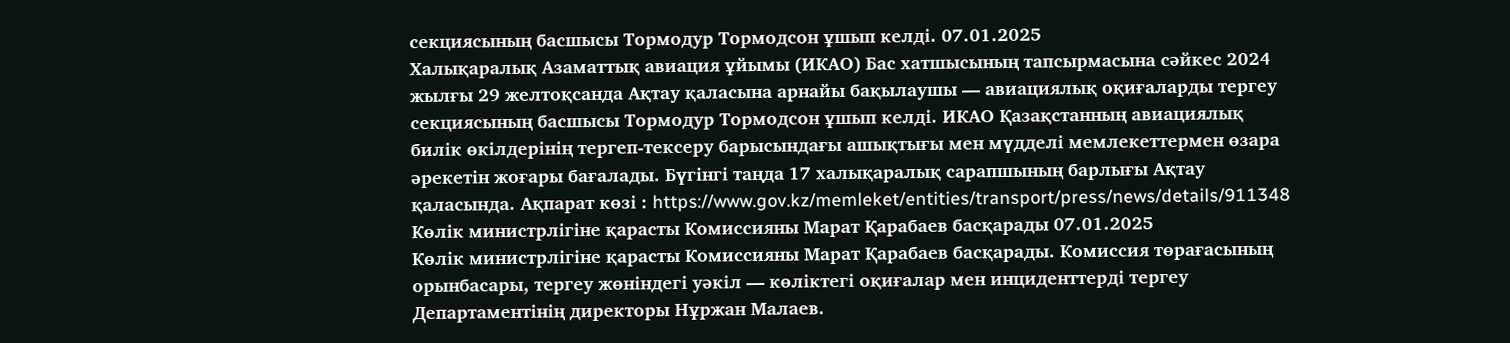секциясының басшысы Тормодур Тормодсон ұшып келді. 07.01.2025
Халықаралық Азаматтық авиация ұйымы (ИКАО) Бас хатшысының тапсырмасына сәйкес 2024 жылғы 29 желтоқсанда Ақтау қаласына арнайы бақылаушы — авиациялық оқиғаларды тергеу секциясының басшысы Тормодур Тормодсон ұшып келді. ИКАО Қазақстанның авиациялық билік өкілдерінің тергеп-тексеру барысындағы ашықтығы мен мүдделі мемлекеттермен өзара әрекетін жоғары бағалады. Бүгінгі таңда 17 халықаралық сарапшының барлығы Ақтау қаласында. Ақпарат көзі : https://www.gov.kz/memleket/entities/transport/press/news/details/911348
Көлік министрлігіне қарасты Комиссияны Марат Қарабаев басқарады 07.01.2025
Көлік министрлігіне қарасты Комиссияны Марат Қарабаев басқарады. Комиссия төрағасының орынбасары, тергеу жөніндегі уәкіл — көліктегі оқиғалар мен инциденттерді тергеу Департаментінің директоры Нұржан Малаев.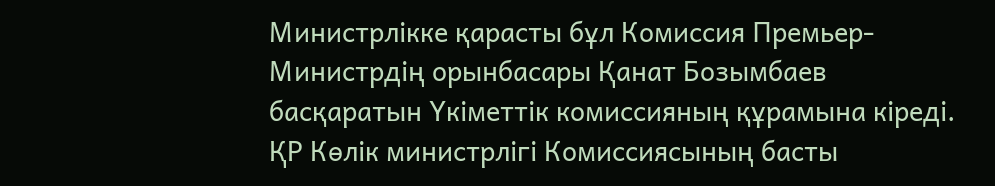Министрлікке қарасты бұл Комиссия Премьер-Министрдің орынбасары Қанат Бозымбаев басқаратын Үкіметтік комиссияның құрамына кіреді. ҚР Көлік министрлігі Комиссиясының басты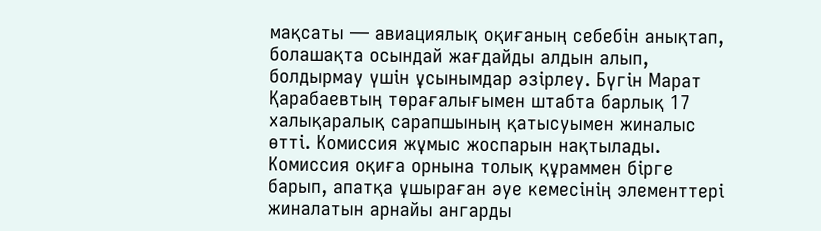мақсаты — авиациялық оқиғаның себебін анықтап, болашақта осындай жағдайды алдын алып, болдырмау үшін ұсынымдар әзірлеу. Бүгін Марат Қарабаевтың төрағалығымен штабта барлық 17 халықаралық сарапшының қатысуымен жиналыс өтті. Комиссия жұмыс жоспарын нақтылады. Комиссия оқиға орнына толық құраммен бірге барып, апатқа ұшыраған әуе кемесінің элементтері жиналатын арнайы ангарды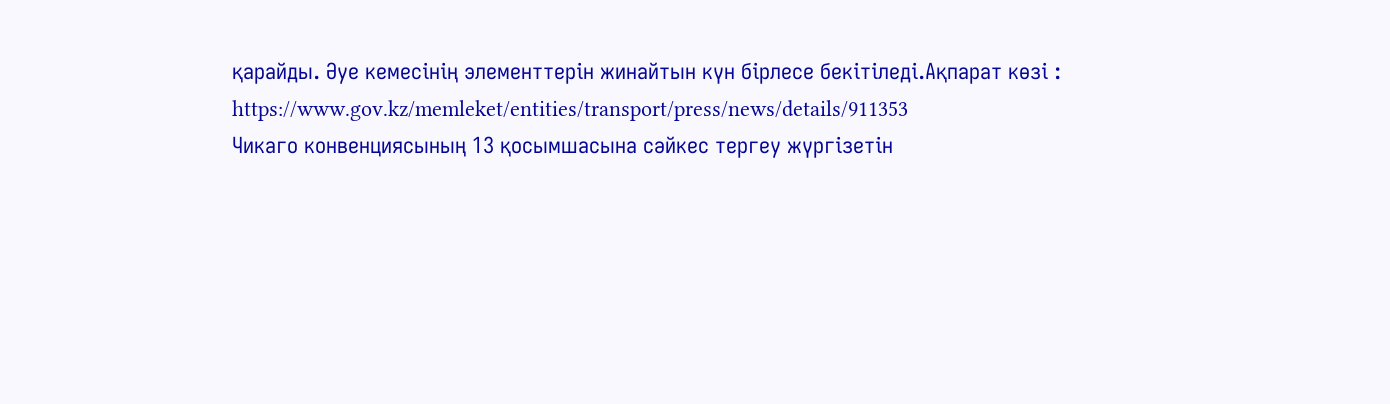қарайды. Әуе кемесінің элементтерін жинайтын күн бірлесе бекітіледі.Ақпарат көзі : https://www.gov.kz/memleket/entities/transport/press/news/details/911353
Чикаго конвенциясының 13 қосымшасына сәйкес тергеу жүргізетін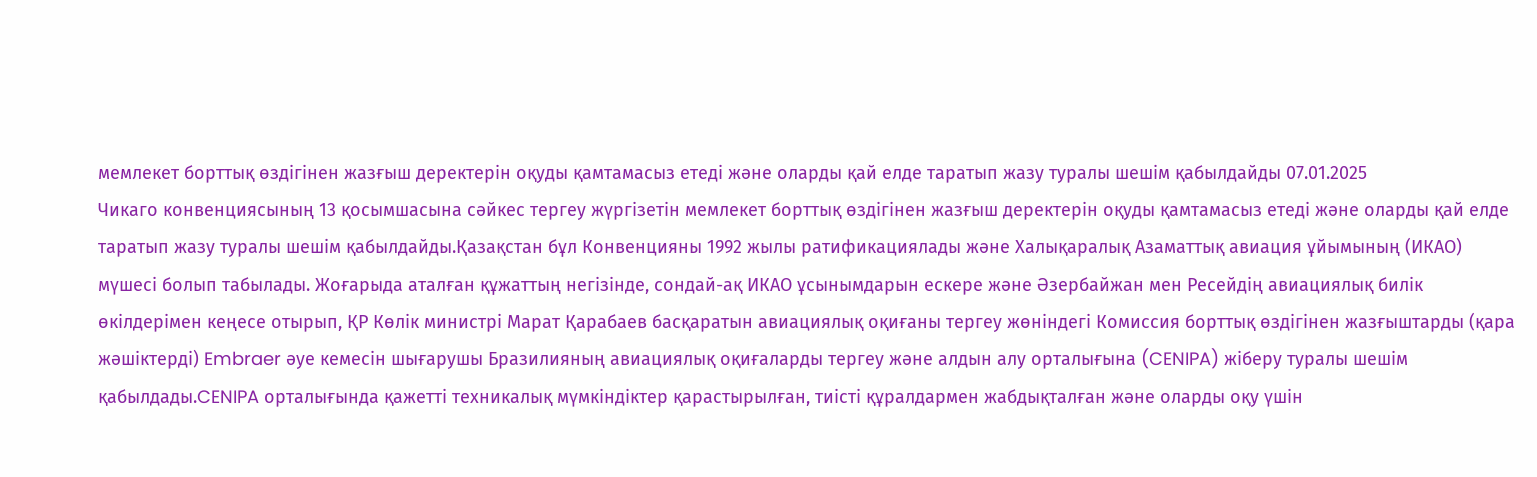мемлекет борттық өздігінен жазғыш деректерін оқуды қамтамасыз етеді және оларды қай елде таратып жазу туралы шешім қабылдайды 07.01.2025
Чикаго конвенциясының 13 қосымшасына сәйкес тергеу жүргізетін мемлекет борттық өздігінен жазғыш деректерін оқуды қамтамасыз етеді және оларды қай елде таратып жазу туралы шешім қабылдайды.Қазақстан бұл Конвенцияны 1992 жылы ратификациялады және Халықаралық Азаматтық авиация ұйымының (ИКАО) мүшесі болып табылады. Жоғарыда аталған құжаттың негізінде, сондай-ақ ИКАО ұсынымдарын ескере және Әзербайжан мен Ресейдің авиациялық билік өкілдерімен кеңесе отырып, ҚР Көлік министрі Марат Қарабаев басқаратын авиациялық оқиғаны тергеу жөніндегі Комиссия борттық өздігінен жазғыштарды (қара жәшіктерді) Embraer әуе кемесін шығарушы Бразилияның авиациялық оқиғаларды тергеу және алдын алу орталығына (CENIPA) жіберу туралы шешім қабылдады.CENIPA орталығында қажетті техникалық мүмкіндіктер қарастырылған, тиісті құралдармен жабдықталған және оларды оқу үшін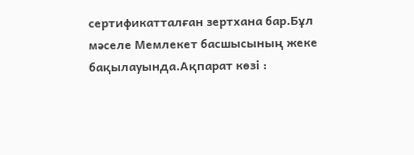сертификатталған зертхана бар.Бұл мәселе Мемлекет басшысының жеке бақылауында.Ақпарат көзі :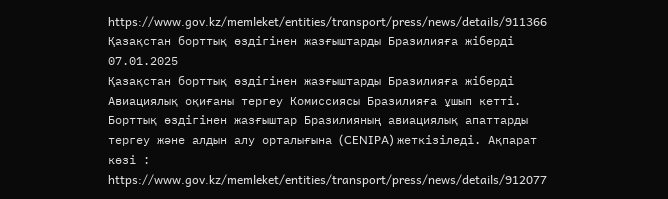https://www.gov.kz/memleket/entities/transport/press/news/details/911366
Қазақстан борттық өздігінен жазғыштарды Бразилияға жіберді 07.01.2025
Қазақстан борттық өздігінен жазғыштарды Бразилияға жіберді Авиациялық оқиғаны тергеу Комиссиясы Бразилияға ұшып кетті. Борттық өздігінен жазғыштар Бразилияның авиациялық апаттарды тергеу және алдын алу орталығына (CENIPA) жеткізіледі. Ақпарат көзі : https://www.gov.kz/memleket/entities/transport/press/news/details/912077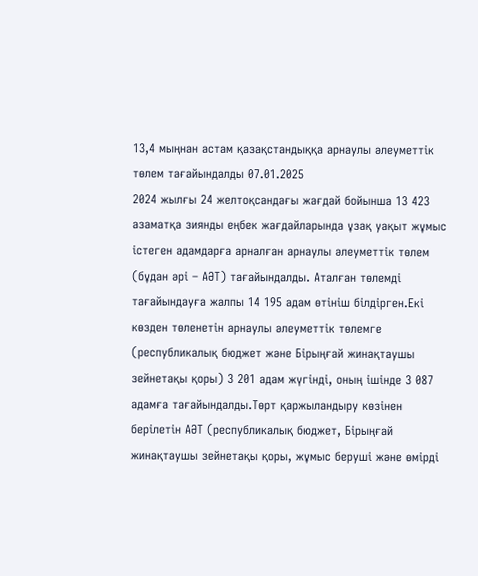13,4 мыңнан астам қазақстандыққа арнаулы әлеуметтік төлем тағайындалды 07.01.2025
2024 жылғы 24 желтоқсандағы жағдай бойынша 13 423 азаматқа зиянды еңбек жағдайларында ұзақ уақыт жұмыс істеген адамдарға арналған арнаулы әлеуметтік төлем (бұдан әрі – АӘТ) тағайындалды. Аталған төлемді тағайындауға жалпы 14 195 адам өтініш білдірген.Екі көзден төленетін арнаулы әлеуметтік төлемге (республикалық бюджет және Бірыңғай жинақтаушы зейнетақы қоры) 3 201 адам жүгінді, оның ішінде 3 087 адамға тағайындалды.Төрт қаржыландыру көзінен берілетін АӘТ (республикалық бюджет, Бірыңғай жинақтаушы зейнетақы қоры, жұмыс беруші және өмірді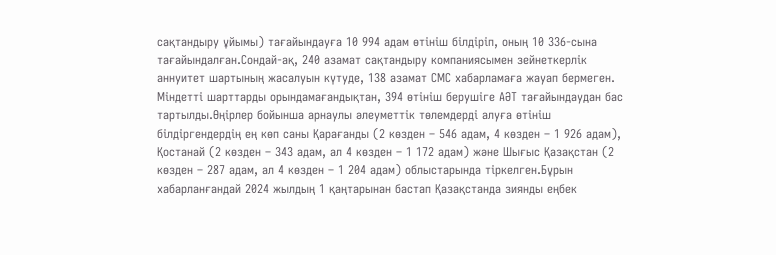сақтандыру ұйымы) тағайындауға 10 994 адам өтініш білдіріп, оның 10 336-сына тағайындалған.Сондай-ақ, 240 азамат сақтандыру компаниясымен зейнеткерлік аннуитет шартының жасалуын күтуде, 138 азамат СМС хабарламаға жауап бермеген. Міндетті шарттарды орындамағандықтан, 394 өтініш берушіге АӘТ тағайындаудан бас тартылды.Өңірлер бойынша арнаулы әлеуметтік төлемдерді алуға өтініш білдіргендердің ең көп саны Қарағанды (2 көзден – 546 адам, 4 көзден – 1 926 адам), Қостанай (2 көзден – 343 адам, ал 4 көзден – 1 172 адам) және Шығыс Қазақстан (2 көзден – 287 адам, ал 4 көзден – 1 204 адам) облыстарында тіркелген.Бұрын хабарланғандай 2024 жылдың 1 қаңтарынан бастап Қазақстанда зиянды еңбек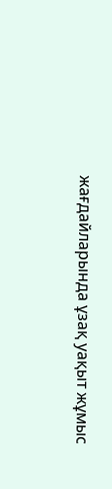жағдайларында ұзақ уақыт жұмыс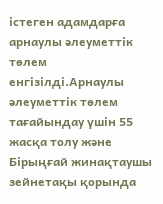істеген адамдарға арнаулы әлеуметтік төлем енгізілді.Арнаулы әлеуметтік төлем тағайындау үшін 55 жасқа толу және Бірыңғай жинақтаушы зейнетақы қорында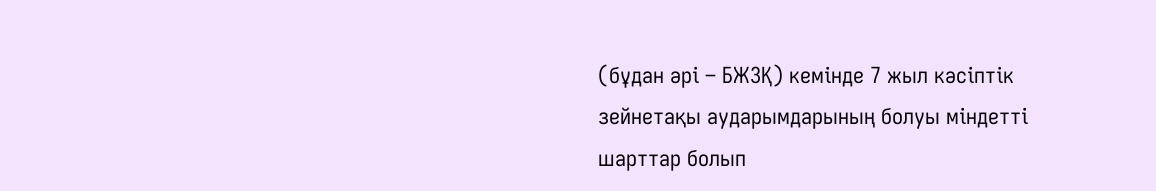(бұдан әрі – БЖЗҚ) кемінде 7 жыл кәсіптік зейнетақы аударымдарының болуы міндетті шарттар болып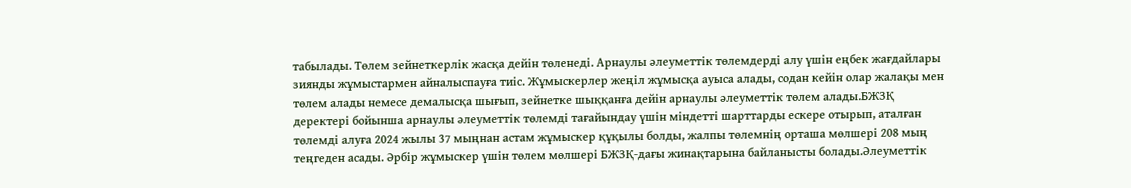табылады. Төлем зейнеткерлік жасқа дейін төленеді. Арнаулы әлеуметтік төлемдерді алу үшін еңбек жағдайлары зиянды жұмыстармен айналыспауға тиіс. Жұмыскерлер жеңіл жұмысқа ауыса алады, содан кейін олар жалақы мен төлем алады немесе демалысқа шығып, зейнетке шыққанға дейін арнаулы әлеуметтік төлем алады.БЖЗҚ деректері бойынша арнаулы әлеуметтік төлемді тағайындау үшін міндетті шарттарды ескере отырып, аталған төлемді алуға 2024 жылы 37 мыңнан астам жұмыскер құқылы болды, жалпы төлемнің орташа мөлшері 208 мың теңгеден асады. Әрбір жұмыскер үшін төлем мөлшері БЖЗҚ-дағы жинақтарына байланысты болады.Әлеуметтік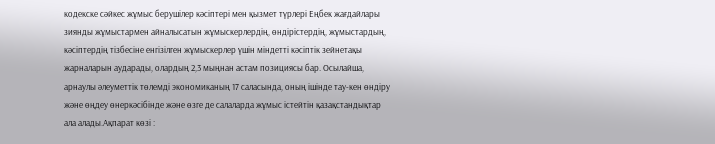кодекске сәйкес жұмыс берушілер кәсіптері мен қызмет түрлері Еңбек жағдайлары зиянды жұмыстармен айналысатын жұмыскерлердің, өндірістердің, жұмыстардың, кәсіптердің тізбесіне енгізілген жұмыскерлер үшін міндетті кәсіптік зейнетақы жарналарын аударады, олардың 2,3 мыңнан астам позициясы бар. Осылайша, арнаулы әлеуметтік төлемді экономиканың 17 саласында, оның ішінде тау-кен өндіру және өңдеу өнеркәсібінде және өзге де салаларда жұмыс істейтін қазақстандықтар ала алады.Ақпарат көзі :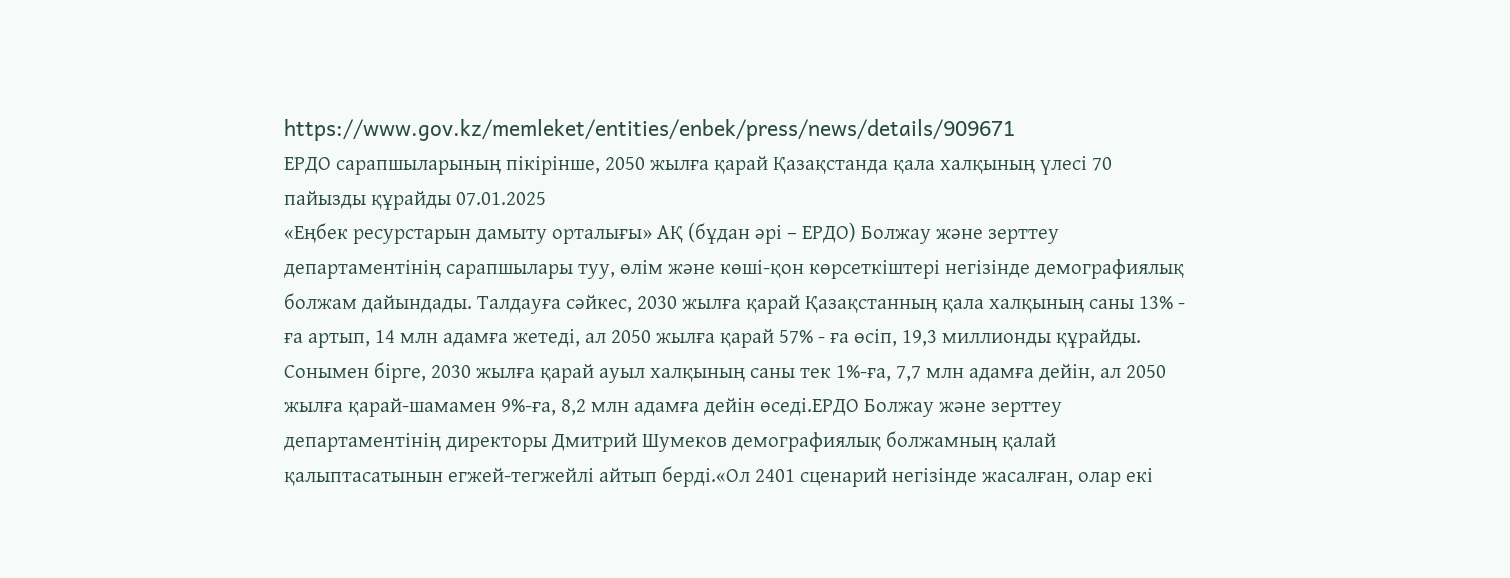https://www.gov.kz/memleket/entities/enbek/press/news/details/909671
ЕРДО сарапшыларының пікірінше, 2050 жылға қарай Қазақстанда қала халқының үлесі 70 пайызды құрайды 07.01.2025
«Еңбек ресурстарын дамыту орталығы» АҚ (бұдан әрі – ЕРДО) Болжау және зерттеу департаментінің сарапшылары туу, өлім және көші-қон көрсеткіштері негізінде демографиялық болжам дайындады. Талдауға сәйкес, 2030 жылға қарай Қазақстанның қала халқының саны 13% - ға артып, 14 млн адамға жетеді, ал 2050 жылға қарай 57% - ға өсіп, 19,3 миллионды құрайды. Сонымен бірге, 2030 жылға қарай ауыл халқының саны тек 1%-ға, 7,7 млн адамға дейін, ал 2050 жылға қарай-шамамен 9%-ға, 8,2 млн адамға дейін өседі.ЕРДО Болжау және зерттеу департаментінің директоры Дмитрий Шумеков демографиялық болжамның қалай қалыптасатынын егжей-тегжейлі айтып берді.«Ол 2401 сценарий негізінде жасалған, олар екі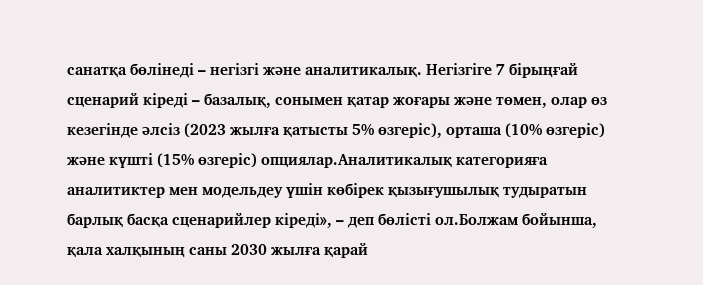санатқа бөлінеді – негізгі және аналитикалық. Негізгіге 7 бірыңғай сценарий кіреді – базалық, сонымен қатар жоғары және төмен, олар өз кезегінде әлсіз (2023 жылға қатысты 5% өзгеріс), орташа (10% өзгеріс) және күшті (15% өзгеріс) опциялар.Аналитикалық категорияға аналитиктер мен модельдеу үшін көбірек қызығушылық тудыратын барлық басқа сценарийлер кіреді», – деп бөлісті ол.Болжам бойынша, қала халқының саны 2030 жылға қарай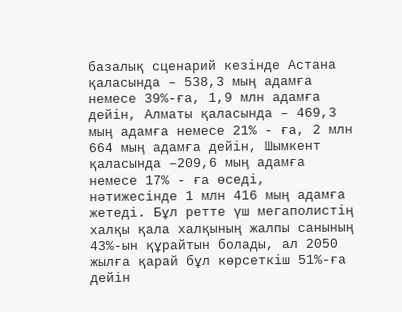базалық сценарий кезінде Астана қаласында – 538,3 мың адамға немесе 39%-ға, 1,9 млн адамға дейін, Алматы қаласында – 469,3 мың адамға немесе 21% - ға, 2 млн 664 мың адамға дейін, Шымкент қаласында –209,6 мың адамға немесе 17% - ға өседі, нәтижесінде 1 млн 416 мың адамға жетеді. Бұл ретте үш мегаполистің халқы қала халқының жалпы санының 43%-ын құрайтын болады, ал 2050 жылға қарай бұл көрсеткіш 51%-ға дейін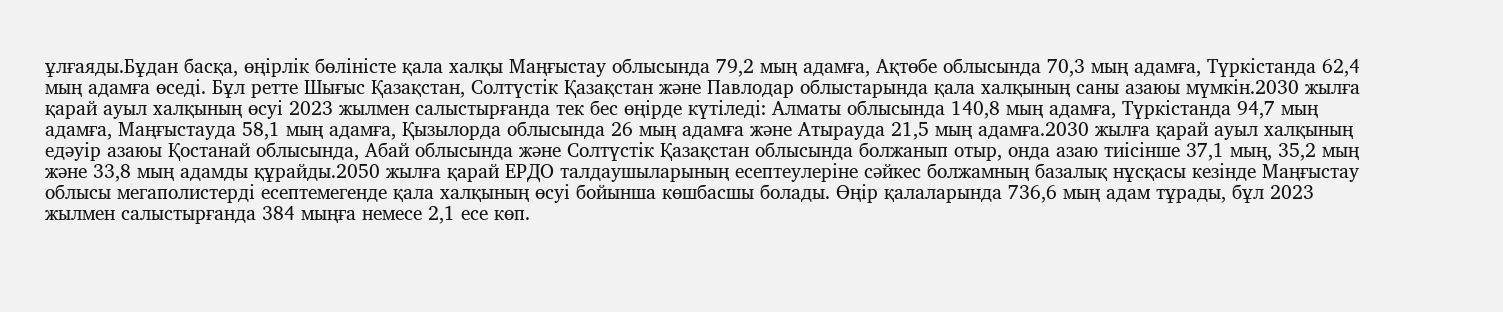ұлғаяды.Бұдан басқа, өңірлік бөліністе қала халқы Маңғыстау облысында 79,2 мың адамға, Ақтөбе облысында 70,3 мың адамға, Түркістанда 62,4 мың адамға өседі. Бұл ретте Шығыс Қазақстан, Солтүстік Қазақстан және Павлодар облыстарында қала халқының саны азаюы мүмкін.2030 жылға қарай ауыл халқының өсуі 2023 жылмен салыстырғанда тек бес өңірде күтіледі: Алматы облысында 140,8 мың адамға, Түркістанда 94,7 мың адамға, Маңғыстауда 58,1 мың адамға, Қызылорда облысында 26 мың адамға және Атырауда 21,5 мың адамға.2030 жылға қарай ауыл халқының едәуір азаюы Қостанай облысында, Абай облысында және Солтүстік Қазақстан облысында болжанып отыр, онда азаю тиісінше 37,1 мың, 35,2 мың және 33,8 мың адамды құрайды.2050 жылға қарай ЕРДО талдаушыларының есептеулеріне сәйкес болжамның базалық нұсқасы кезінде Маңғыстау облысы мегаполистерді есептемегенде қала халқының өсуі бойынша көшбасшы болады. Өңір қалаларында 736,6 мың адам тұрады, бұл 2023 жылмен салыстырғанда 384 мыңға немесе 2,1 есе көп.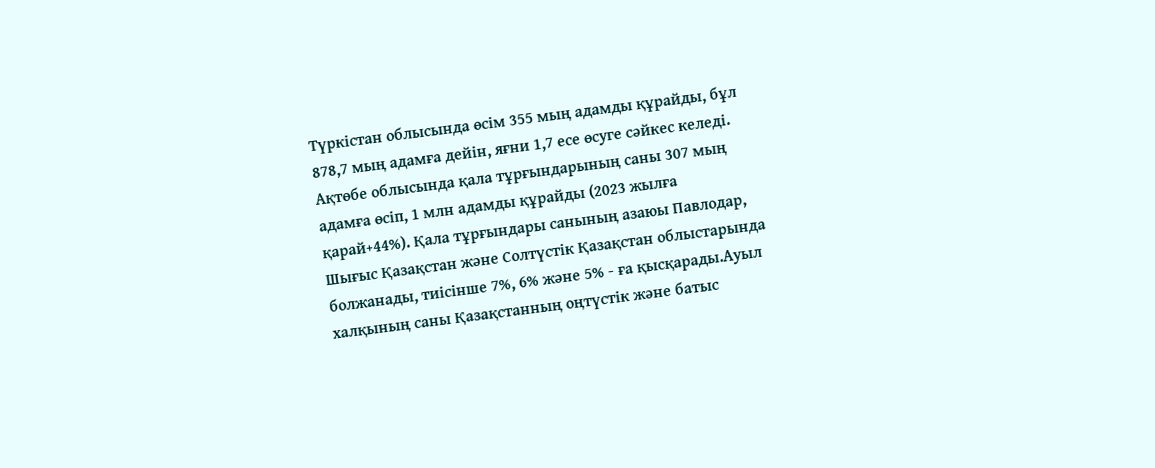Түркістан облысында өсім 355 мың адамды құрайды, бұл 878,7 мың адамға дейін, яғни 1,7 есе өсуге сәйкес келеді. Ақтөбе облысында қала тұрғындарының саны 307 мың адамға өсіп, 1 млн адамды құрайды (2023 жылға қарай+44%). Қала тұрғындары санының азаюы Павлодар, Шығыс Қазақстан және Солтүстік Қазақстан облыстарында болжанады, тиісінше 7%, 6% және 5% - ға қысқарады.Ауыл халқының саны Қазақстанның оңтүстік және батыс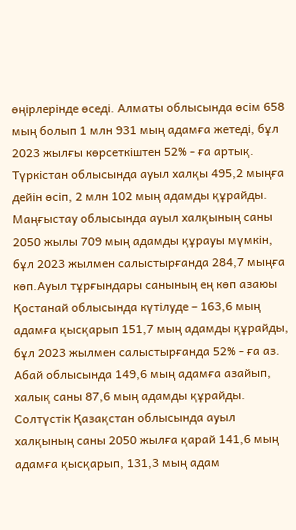өңірлерінде өседі. Алматы облысында өсім 658 мың болып 1 млн 931 мың адамға жетеді, бұл 2023 жылғы көрсеткіштен 52% - ға артық. Түркістан облысында ауыл халқы 495,2 мыңға дейін өсіп, 2 млн 102 мың адамды құрайды. Маңғыстау облысында ауыл халқының саны 2050 жылы 709 мың адамды құрауы мүмкін, бұл 2023 жылмен салыстырғанда 284,7 мыңға көп.Ауыл тұрғындары санының ең көп азаюы Қостанай облысында күтілуде – 163,6 мың адамға қысқарып 151,7 мың адамды құрайды, бұл 2023 жылмен салыстырғанда 52% - ға аз. Абай облысында 149,6 мың адамға азайып, халық саны 87,6 мың адамды құрайды. Солтүстік Қазақстан облысында ауыл халқының саны 2050 жылға қарай 141,6 мың адамға қысқарып, 131,3 мың адам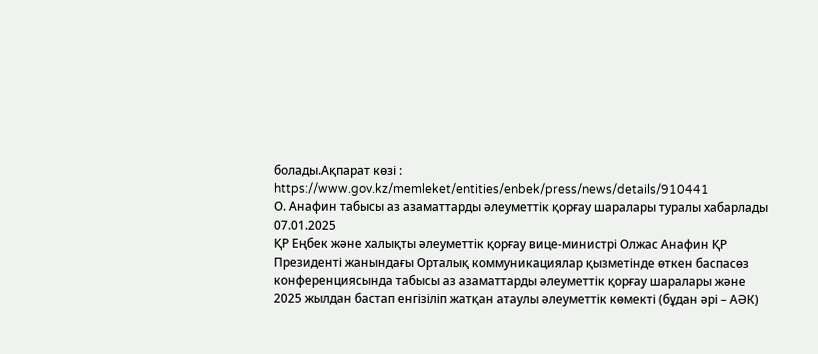болады.Ақпарат көзі : https://www.gov.kz/memleket/entities/enbek/press/news/details/910441
О. Анафин табысы аз азаматтарды әлеуметтік қорғау шаралары туралы хабарлады 07.01.2025
ҚР Еңбек және халықты әлеуметтік қорғау вице-министрі Олжас Анафин ҚР Президенті жанындағы Орталық коммуникациялар қызметінде өткен баспасөз конференцияcында табысы аз азаматтарды әлеуметтік қорғау шаралары және 2025 жылдан бастап енгізіліп жатқан атаулы әлеуметтік көмекті (бұдан әрі – АӘК)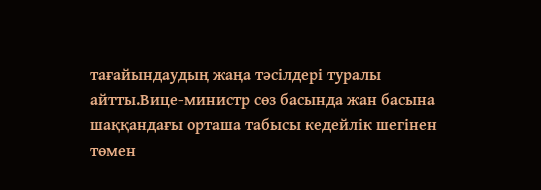тағайындаудың жаңа тәсілдері туралы айтты.Вице-министр сөз басында жан басына шаққандағы орташа табысы кедейлік шегінен төмен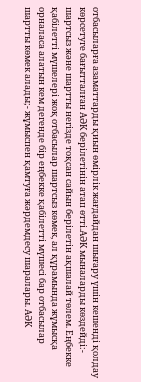отбасыларға азаматтарды қиын өмірлік жағдайдан шығару үшін кешенді қолдау көрсетуге бағытталған АӘК берілетінін атап өтті.АӘК мыналарды көздейді:- шартсыз және шартты негізде тоқсан сайын берілетін ақшалай төлем. Еңбекке қабілетті мүшелері жоқ отбасылар шартсыз көмек, ал құрамында жұмысқа орналаса алатын кем дегенде бір еңбекке қабілетті мүшесі бар отбасылар шартты көмек алады;- жұмыспен қамтуға жәрдемдесу шаралары. АӘК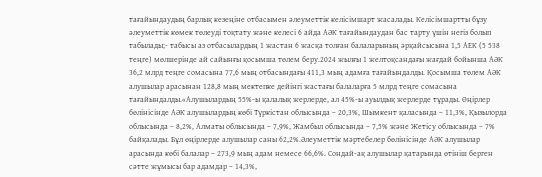тағайындаудың барлық кезеңіне отбасымен әлеуметтік келісімшарт жасалады. Келісімшартты бұзу әлеуметтік көмек төлеуді тоқтату және келесі 6 айда АӘК тағайындаудан бас тарту үшін негіз болып табылады;- табысы аз отбасылардың 1 жастан 6 жасқа толған балаларының әрқайсысына 1,5 АЕК (5 538 теңге) мөлшерінде ай сайынғы қосымша төлем беру.2024 жылғы 1 желтоқсандағы жағдай бойынша АӘК 36,2 млрд теңге сомасына 77,6 мың отбасындағы 411,3 мың адамға тағайындалды. Қосымша төлем АӘК алушылар арасынан 128,8 мың мектепке дейінгі жастағы балаларға 5 млрд теңге сомасына тағайындалды.«Алушылардың 55%-ы қалалық жерлерде, ал 45%-ы ауылдық жерлерде тұрады. Өңірлер бөлінісінде АӘК алушылардың көбі Түркістан облысында – 20,3%, Шымкент қаласында – 11,3%, Қызылорда облысында – 8,2%, Алматы облысында – 7,9%, Жамбыл облысында – 7,5% және Жетісу облысында – 7% байқалады. Бұл өңірлерде алушылар саны 62,2%.Әлеуметтік мәртебелер бөлінісінде АӘК алушылар арасында көбі балалар – 273,9 мың адам немесе 66,6%. Сондай-ақ алушылар қатарында өтініш берген сәтте жұмысы бар адамдар – 14,3%,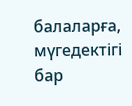балаларға, мүгедектігі бар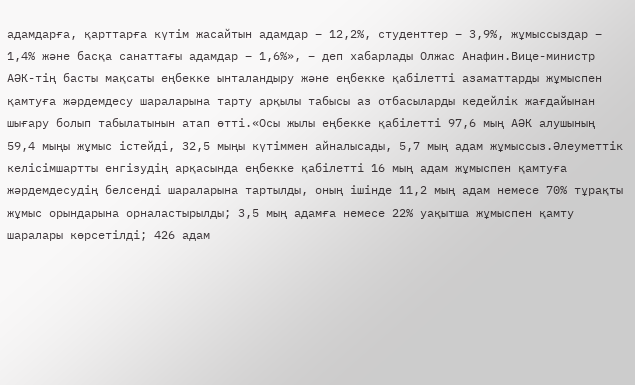адамдарға, қарттарға күтім жасайтын адамдар – 12,2%, студенттер – 3,9%, жұмыссыздар – 1,4% және басқа санаттағы адамдар – 1,6%», – деп хабарлады Олжас Анафин.Вице-министр АӘК-тің басты мақсаты еңбекке ынталандыру және еңбекке қабілетті азаматтарды жұмыспен қамтуға жәрдемдесу шараларына тарту арқылы табысы аз отбасыларды кедейлік жағдайынан шығару болып табылатынын атап өтті.«Осы жылы еңбекке қабілетті 97,6 мың АӘК алушының 59,4 мыңы жұмыс істейді, 32,5 мыңы күтіммен айналысады, 5,7 мың адам жұмыссыз.Әлеуметтік келісімшартты енгізудің арқасында еңбекке қабілетті 16 мың адам жұмыспен қамтуға жәрдемдесудің белсенді шараларына тартылды, оның ішінде 11,2 мың адам немесе 70% тұрақты жұмыс орындарына орналастырылды; 3,5 мың адамға немесе 22% уақытша жұмыспен қамту шаралары көрсетілді; 426 адам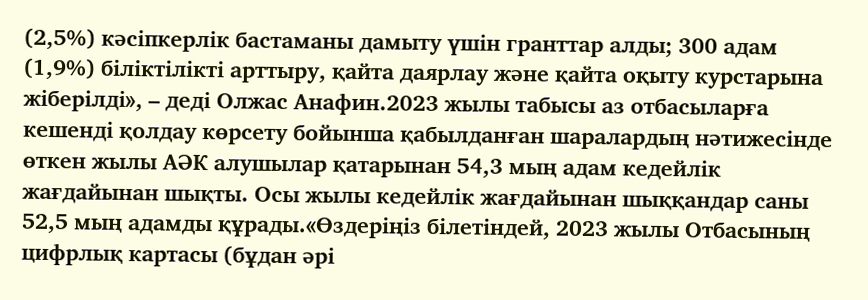(2,5%) кәсіпкерлік бастаманы дамыту үшін гранттар алды; 300 адам (1,9%) біліктілікті арттыру, қайта даярлау және қайта оқыту курстарына жіберілді», – деді Олжас Анафин.2023 жылы табысы аз отбасыларға кешенді қолдау көрсету бойынша қабылданған шаралардың нәтижесінде өткен жылы АӘК алушылар қатарынан 54,3 мың адам кедейлік жағдайынан шықты. Осы жылы кедейлік жағдайынан шыққандар саны 52,5 мың адамды құрады.«Өздеріңіз білетіндей, 2023 жылы Отбасының цифрлық картасы (бұдан әрі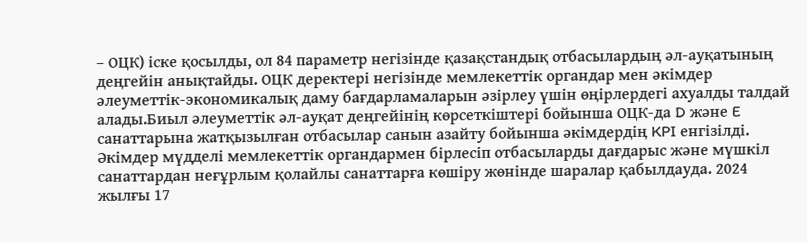– ОЦК) іске қосылды, ол 84 параметр негізінде қазақстандық отбасылардың әл-ауқатының деңгейін анықтайды. ОЦК деректері негізінде мемлекеттік органдар мен әкімдер әлеуметтік-экономикалық даму бағдарламаларын әзірлеу үшін өңірлердегі ахуалды талдай алады.Биыл әлеуметтік әл-ауқат деңгейінің көрсеткіштері бойынша ОЦК-да D және E санаттарына жатқызылған отбасылар санын азайту бойынша әкімдердің KPI енгізілді. Әкімдер мүдделі мемлекеттік органдармен бірлесіп отбасыларды дағдарыс және мүшкіл санаттардан неғұрлым қолайлы санаттарға көшіру жөнінде шаралар қабылдауда. 2024 жылғы 17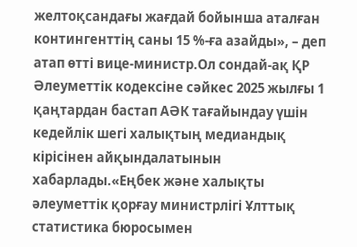желтоқсандағы жағдай бойынша аталған контингенттің саны 15 %-ға азайды», – деп атап өтті вице-министр.Ол сондай-ақ ҚР Әлеуметтік кодексіне сәйкес 2025 жылғы 1 қаңтардан бастап АӘК тағайындау үшін кедейлік шегі халықтың медиандық кірісінен айқындалатынын хабарлады.«Еңбек және халықты әлеуметтік қорғау министрлігі Ұлттық статистика бюросымен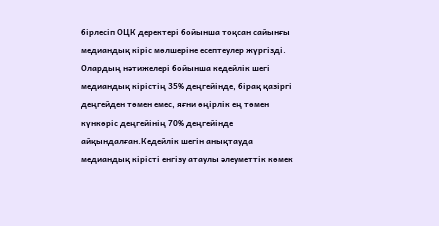бірлесіп ОЦК деректері бойынша тоқсан сайынғы медиандық кіріс мөлшеріне есептеулер жүргізді. Олардың нәтижелері бойынша кедейлік шегі медиандық кірістің 35% деңгейінде, бірақ қазіргі деңгейден төмен емес, яғни өңірлік ең төмен күнкөріс деңгейінің 70% деңгейінде айқындалған.Кедейлік шегін анықтауда медиандық кірісті енгізу атаулы әлеуметтік көмек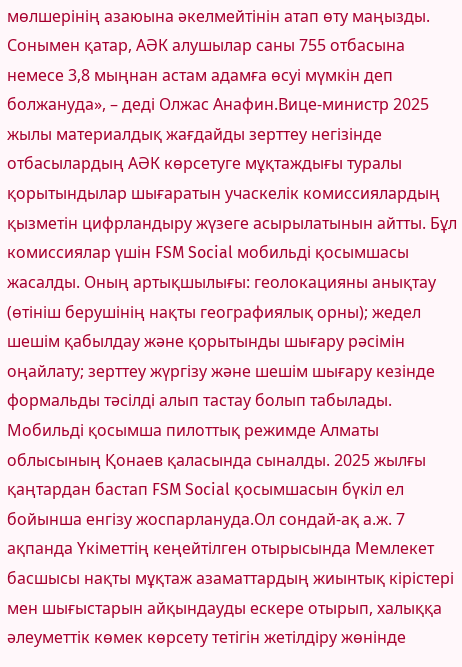мөлшерінің азаюына әкелмейтінін атап өту маңызды. Сонымен қатар, АӘК алушылар саны 755 отбасына немесе 3,8 мыңнан астам адамға өсуі мүмкін деп болжануда», – деді Олжас Анафин.Вице-министр 2025 жылы материалдық жағдайды зерттеу негізінде отбасылардың АӘК көрсетуге мұқтаждығы туралы қорытындылар шығаратын учаскелік комиссиялардың қызметін цифрландыру жүзеге асырылатынын айтты. Бұл комиссиялар үшін FSM Social мобильді қосымшасы жасалды. Оның артықшылығы: геолокацияны анықтау (өтініш берушінің нақты географиялық орны); жедел шешім қабылдау және қорытынды шығару рәсімін оңайлату; зерттеу жүргізу және шешім шығару кезінде формальды тәсілді алып тастау болып табылады. Мобильді қосымша пилоттық режимде Алматы облысының Қонаев қаласында сыналды. 2025 жылғы қаңтардан бастап FSM Social қосымшасын бүкіл ел бойынша енгізу жоспарлануда.Ол сондай-ақ а.ж. 7 ақпанда Үкіметтің кеңейтілген отырысында Мемлекет басшысы нақты мұқтаж азаматтардың жиынтық кірістері мен шығыстарын айқындауды ескере отырып, халыққа әлеуметтік көмек көрсету тетігін жетілдіру жөнінде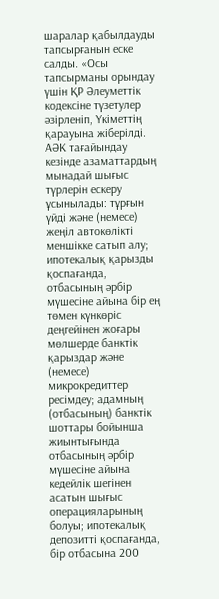шаралар қабылдауды тапсырғанын еске салды. «Осы тапсырманы орындау үшін ҚР Әлеуметтік кодексіне түзетулер әзірленіп, Үкіметтің қарауына жіберілді. АӘК тағайындау кезінде азаматтардың мынадай шығыс түрлерін ескеру ұсынылады: тұрғын үйді және (немесе) жеңіл автокөлікті меншікке сатып алу; ипотекалық қарызды қоспағанда, отбасының әрбір мүшесіне айына бір ең төмен күнкөріс деңгейінен жоғары мөлшерде банктік қарыздар және (немесе) микрокредиттер ресімдеу; адамның (отбасының) банктік шоттары бойынша жиынтығында отбасының әрбір мүшесіне айына кедейлік шегінен асатын шығыс операцияларының болуы; ипотекалық депозитті қоспағанда, бір отбасына 200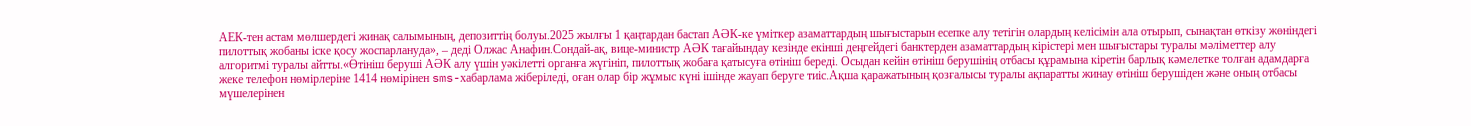АЕК-тен астам мөлшердегі жинақ салымының, депозиттің болуы.2025 жылғы 1 қаңтардан бастап АӘК-ке үміткер азаматтардың шығыстарын есепке алу тетігін олардың келісімін ала отырып, сынақтан өткізу жөніндегі пилоттық жобаны іске қосу жоспарлануда», – деді Олжас Анафин.Сондай-ақ, вице-министр АӘК тағайындау кезінде екінші деңгейдегі банктерден азаматтардың кірістері мен шығыстары туралы мәліметтер алу алгоритмі туралы айтты.«Өтініш беруші АӘК алу үшін уәкілетті органға жүгініп, пилоттық жобаға қатысуға өтініш береді. Осыдан кейін өтініш берушінің отбасы құрамына кіретін барлық кәмелетке толған адамдарға жеке телефон нөмірлеріне 1414 нөмірінен sms-хабарлама жіберіледі, оған олар бір жұмыс күні ішінде жауап беруге тиіс.Ақша қаражатының қозғалысы туралы ақпаратты жинау өтініш берушіден және оның отбасы мүшелерінен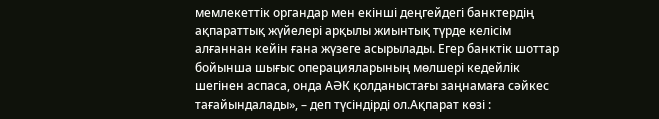мемлекеттік органдар мен екінші деңгейдегі банктердің ақпараттық жүйелері арқылы жиынтық түрде келісім алғаннан кейін ғана жүзеге асырылады. Егер банктік шоттар бойынша шығыс операцияларының мөлшері кедейлік шегінен аспаса, онда АӘК қолданыстағы заңнамаға сәйкес тағайындалады», – деп түсіндірді ол.Ақпарат көзі :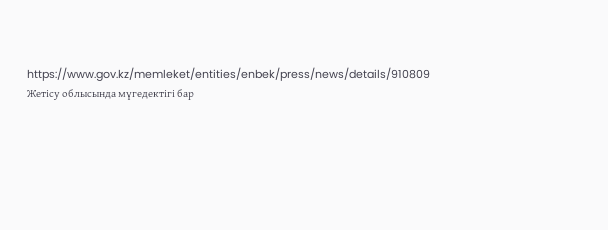https://www.gov.kz/memleket/entities/enbek/press/news/details/910809
Жетісу облысында мүгедектігі бар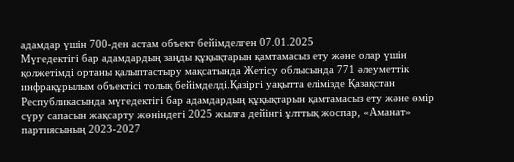адамдар үшін 700-ден астам объект бейімделген 07.01.2025
Мүгедектігі бар адамдардың заңды құқықтарын қамтамасыз ету және олар үшін қолжетімді ортаны қалыптастыру мақсатында Жетісу облысында 771 әлеуметтік инфрақұрылым объектісі толық бейімделді.Қазіргі уақытта елімізде Қазақстан Республикасында мүгедектігі бар адамдардың құқықтарын қамтамасыз ету және өмір сүру сапасын жақсарту жөніндегі 2025 жылға дейінгі ұлттық жоспар, «Аманат» партиясының 2023-2027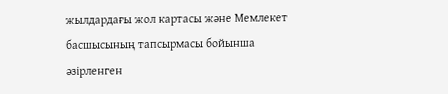жылдардағы жол картасы және Мемлекет басшысының тапсырмасы бойынша әзірленген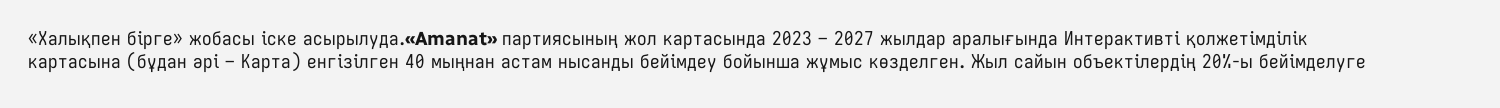«Халықпен бірге» жобасы іске асырылуда.«Amanat» партиясының жол картасында 2023 – 2027 жылдар аралығында Интерактивті қолжетімділік картасына (бұдан әрі – Карта) енгізілген 40 мыңнан астам нысанды бейімдеу бойынша жұмыс көзделген. Жыл сайын объектілердің 20%-ы бейімделуге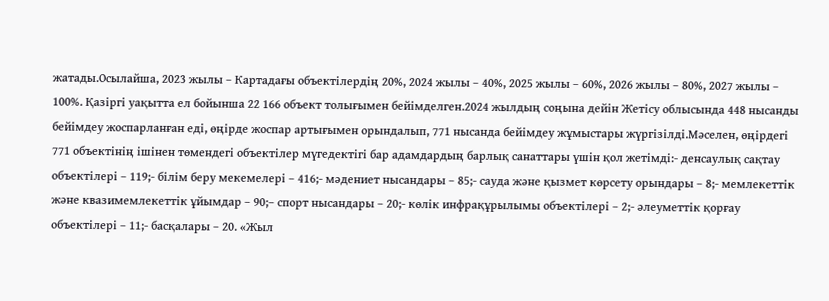жатады.Осылайша, 2023 жылы – Картадағы объектілердің 20%, 2024 жылы – 40%, 2025 жылы – 60%, 2026 жылы – 80%, 2027 жылы – 100%. Қазіргі уақытта ел бойынша 22 166 объект толығымен бейімделген.2024 жылдың соңына дейін Жетісу облысында 448 нысанды бейімдеу жоспарланған еді, өңірде жоспар артығымен орындалып, 771 нысанда бейімдеу жұмыстары жүргізілді.Мәселен, өңірдегі 771 объектінің ішінен төмендегі объектілер мүгедектігі бар адамдардың барлық санаттары үшін қол жетімді:- денсаулық сақтау объектілері – 119;- білім беру мекемелері – 416;- мәдениет нысандары – 85;- сауда және қызмет көрсету орындары – 8;- мемлекеттік және квазимемлекеттік ұйымдар – 90;– спорт нысандары – 20;- көлік инфрақұрылымы объектілері – 2;- әлеуметтік қорғау объектілері – 11;- басқалары – 20. «Жыл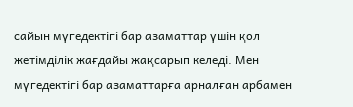сайын мүгедектігі бар азаматтар үшін қол жетімділік жағдайы жақсарып келеді. Мен мүгедектігі бар азаматтарға арналған арбамен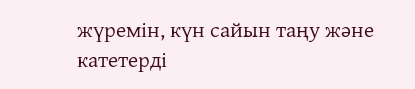жүремін, күн сайын таңу және катетерді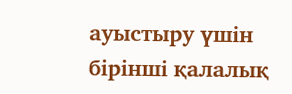ауыстыру үшін бірінші қалалық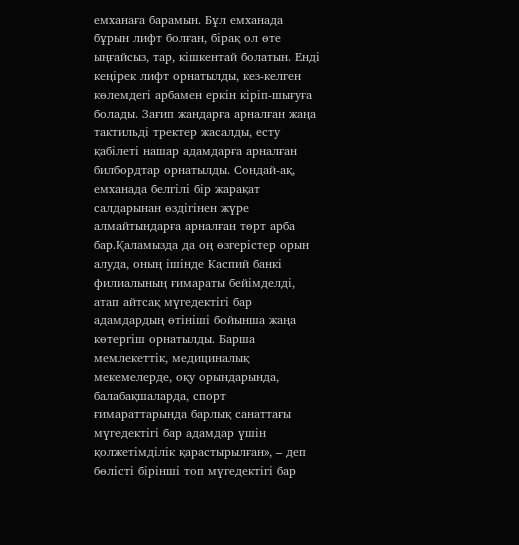емханаға барамын. Бұл емханада бұрын лифт болған, бірақ ол өте ыңғайсыз, тар, кішкентай болатын. Енді кеңірек лифт орнатылды, кез-келген көлемдегі арбамен еркін кіріп-шығуға болады. Зағип жандарға арналған жаңа тактильді тректер жасалды, есту қабілеті нашар адамдарға арналған билбордтар орнатылды. Сондай-ақ, емханада белгілі бір жарақат салдарынан өздігінен жүре алмайтындарға арналған төрт арба бар.Қаламызда да оң өзгерістер орын алуда, оның ішінде Каспий банкі филиалының ғимараты бейімделді, атап айтсақ мүгедектігі бар адамдардың өтініші бойынша жаңа көтергіш орнатылды. Барша мемлекеттік, медициналық мекемелерде, оқу орындарында, балабақшаларда, спорт ғимараттарында барлық санаттағы мүгедектігі бар адамдар үшін қолжетімділік қарастырылған», – деп бөлісті бірінші топ мүгедектігі бар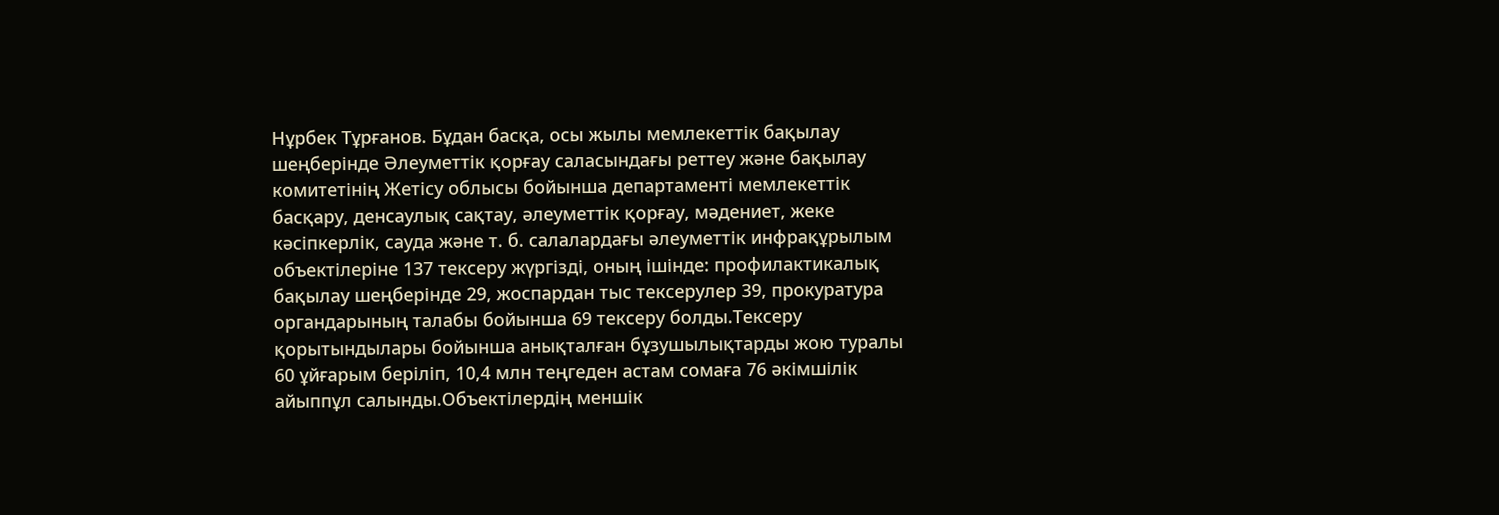Нұрбек Тұрғанов. Бұдан басқа, осы жылы мемлекеттік бақылау шеңберінде Әлеуметтік қорғау саласындағы реттеу және бақылау комитетінің Жетісу облысы бойынша департаменті мемлекеттік басқару, денсаулық сақтау, әлеуметтік қорғау, мәдениет, жеке кәсіпкерлік, сауда және т. б. салалардағы әлеуметтік инфрақұрылым объектілеріне 137 тексеру жүргізді, оның ішінде: профилактикалық бақылау шеңберінде 29, жоспардан тыс тексерулер 39, прокуратура органдарының талабы бойынша 69 тексеру болды.Тексеру қорытындылары бойынша анықталған бұзушылықтарды жою туралы 60 ұйғарым беріліп, 10,4 млн теңгеден астам сомаға 76 әкімшілік айыппұл салынды.Объектілердің меншік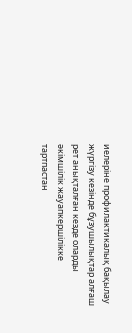иелеріне профилактикалық бақылау жүргізу кезінде бұзушылықтар алғаш рет анықталған кезде оларды әкімшілік жауапкершілікке тартпастан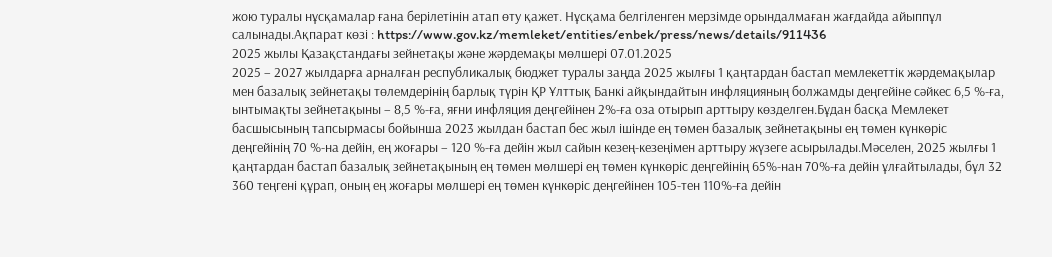жою туралы нұсқамалар ғана берілетінін атап өту қажет. Нұсқама белгіленген мерзімде орындалмаған жағдайда айыппұл салынады.Ақпарат көзі : https://www.gov.kz/memleket/entities/enbek/press/news/details/911436
2025 жылы Қазақстандағы зейнетақы және жәрдемақы мөлшері 07.01.2025
2025 – 2027 жылдарға арналған республикалық бюджет туралы заңда 2025 жылғы 1 қаңтардан бастап мемлекеттік жәрдемақылар мен базалық зейнетақы төлемдерінің барлық түрін ҚР Ұлттық Банкі айқындайтын инфляцияның болжамды деңгейіне сәйкес 6,5 %-ға, ынтымақты зейнетақыны – 8,5 %-ға, яғни инфляция деңгейінен 2%-ға оза отырып арттыру көзделген.Бұдан басқа Мемлекет басшысының тапсырмасы бойынша 2023 жылдан бастап бес жыл ішінде ең төмен базалық зейнетақыны ең төмен күнкөріс деңгейінің 70 %-на дейін, ең жоғары – 120 %-ға дейін жыл сайын кезең-кезеңімен арттыру жүзеге асырылады.Мәселен, 2025 жылғы 1 қаңтардан бастап базалық зейнетақының ең төмен мөлшері ең төмен күнкөріс деңгейінің 65%-нан 70%-ға дейін ұлғайтылады, бұл 32 360 теңгені құрап, оның ең жоғары мөлшері ең төмен күнкөріс деңгейінен 105-тен 110%-ға дейін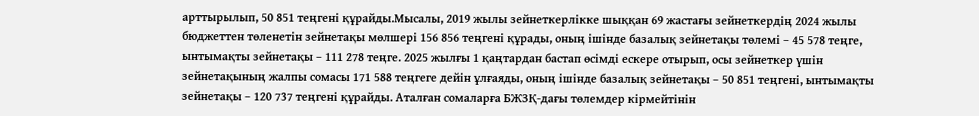арттырылып, 50 851 теңгені құрайды.Мысалы, 2019 жылы зейнеткерлікке шыққан 69 жастағы зейнеткердің 2024 жылы бюджеттен төленетін зейнетақы мөлшері 156 856 теңгені құрады, оның ішінде базалық зейнетақы төлемі – 45 578 теңге, ынтымақты зейнетақы – 111 278 теңге. 2025 жылғы 1 қаңтардан бастап өсімді ескере отырып, осы зейнеткер үшін зейнетақының жалпы сомасы 171 588 теңгеге дейін ұлғаяды, оның ішінде базалық зейнетақы – 50 851 теңгені, ынтымақты зейнетақы – 120 737 теңгені құрайды. Аталған сомаларға БЖЗҚ-дағы төлемдер кірмейтінін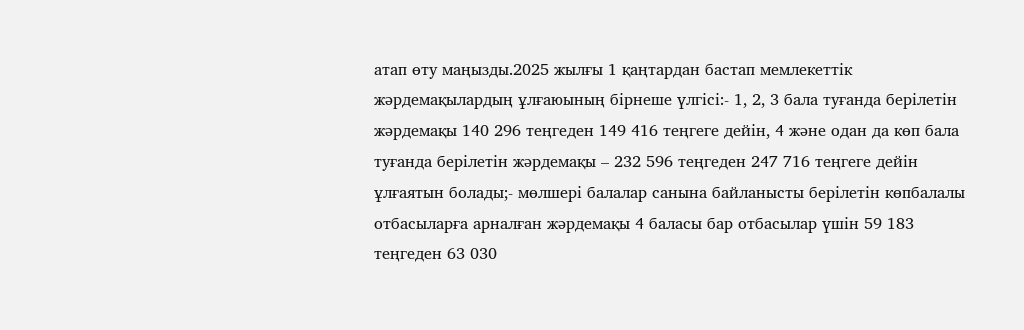атап өту маңызды.2025 жылғы 1 қаңтардан бастап мемлекеттік жәрдемақылардың ұлғаюының бірнеше үлгісі:- 1, 2, 3 бала туғанда берілетін жәрдемақы 140 296 теңгеден 149 416 теңгеге дейін, 4 және одан да көп бала туғанда берілетін жәрдемақы – 232 596 теңгеден 247 716 теңгеге дейін ұлғаятын болады;- мөлшері балалар санына байланысты берілетін көпбалалы отбасыларға арналған жәрдемақы 4 баласы бар отбасылар үшін 59 183 теңгеден 63 030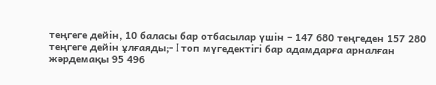теңгеге дейін, 10 баласы бар отбасылар үшін – 147 680 теңгеден 157 280 теңгеге дейін ұлғаяды;- I топ мүгедектігі бар адамдарға арналған жәрдемақы 95 496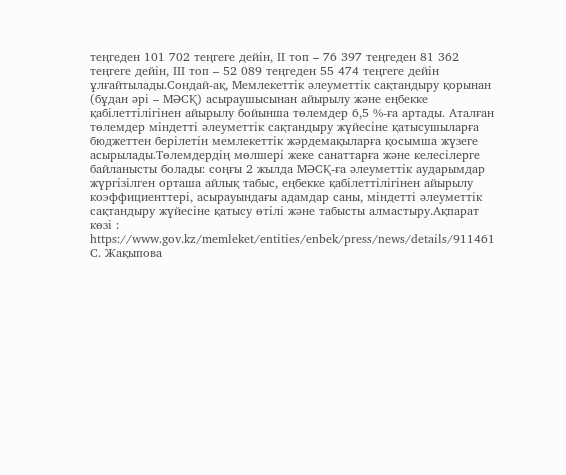теңгеден 101 702 теңгеге дейін, II топ – 76 397 теңгеден 81 362 теңгеге дейін, III топ – 52 089 теңгеден 55 474 теңгеге дейін ұлғайтылады.Сондай-ақ, Мемлекеттік әлеуметтік сақтандыру қорынан (бұдан әрі – МӘСҚ) асыраушысынан айырылу және еңбекке қабілеттілігінен айырылу бойынша төлемдер 6,5 %-ға артады. Аталған төлемдер міндетті әлеуметтік сақтандыру жүйесіне қатысушыларға бюджеттен берілетін мемлекеттік жәрдемақыларға қосымша жүзеге асырылады.Төлемдердің мөлшері жеке санаттарға және келесілерге байланысты болады: соңғы 2 жылда МӘСҚ-ға әлеуметтік аударымдар жүргізілген орташа айлық табыс, еңбекке қабілеттілігінен айырылу коэффициенттері, асырауындағы адамдар саны, міндетті әлеуметтік сақтандыру жүйесіне қатысу өтілі және табысты алмастыру.Ақпарат көзі : https://www.gov.kz/memleket/entities/enbek/press/news/details/911461
С. Жақыпова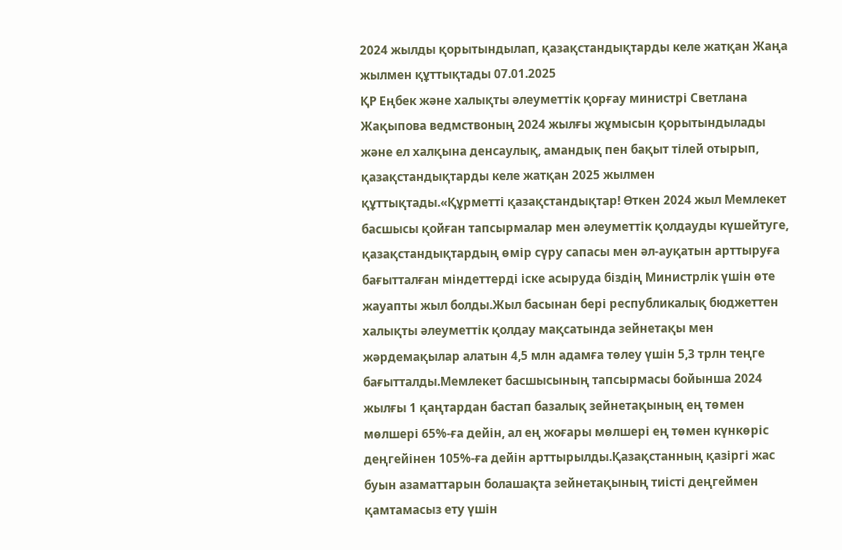2024 жылды қорытындылап, қазақстандықтарды келе жатқан Жаңа жылмен құттықтады 07.01.2025
ҚР Еңбек және халықты әлеуметтік қорғау министрі Светлана Жақыпова ведмствоның 2024 жылғы жұмысын қорытындылады және ел халқына денсаулық, амандық пен бақыт тілей отырып, қазақстандықтарды келе жатқан 2025 жылмен құттықтады.«Құрметті қазақстандықтар! Өткен 2024 жыл Мемлекет басшысы қойған тапсырмалар мен әлеуметтік қолдауды күшейтуге, қазақстандықтардың өмір сүру сапасы мен әл-ауқатын арттыруға бағытталған міндеттерді іске асыруда біздің Министрлік үшін өте жауапты жыл болды.Жыл басынан бері республикалық бюджеттен халықты әлеуметтік қолдау мақсатында зейнетақы мен жәрдемақылар алатын 4,5 млн адамға төлеу үшін 5,3 трлн теңге бағытталды.Мемлекет басшысының тапсырмасы бойынша 2024 жылғы 1 қаңтардан бастап базалық зейнетақының ең төмен мөлшері 65%-ға дейін, ал ең жоғары мөлшері ең төмен күнкөріс деңгейінен 105%-ға дейін арттырылды.Қазақстанның қазіргі жас буын азаматтарын болашақта зейнетақының тиісті деңгеймен қамтамасыз ету үшін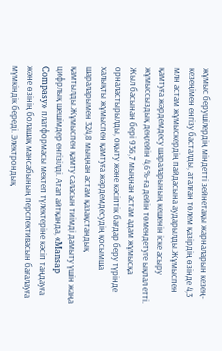жұмыс берушілердің міндетті зейнетақы жарналарын кезең-кезеңімен енгізу басталды, аталған төлем қазірдің өзінде 4,3 млн астам жұмыскердің пайдасына аударылды.Жұмыспен қамтуға жәрдемдесу шараларының кешенін іске асыру жұмыссыздық деңгейін 4,6%-ға дейін төмендетуге ықпал етті. Жыл басынан бері 936,7 мыңнан астам адам жұмысқа орналастырылды, оқыту және кәсіптік бағдар беру түрінде халықты жұмыспен қамтуға жәрдемдесудің қосымша шараларымен 324,8 мыңнан астам қазақстандық қамтылды.Жұмыспен қамту саласын тиімді дамыту үшін жаңа цифрлық шешімдер енгізілді. Атап айтқанда, «Mansap Compasy» платформасы мектеп түлектеріне кәсіп таңдауға және өзінің болашақ мансабының перспективасын бағалауға мүмкіндік береді. Электрондық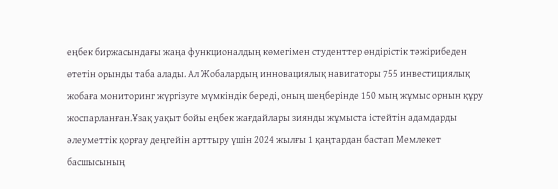еңбек биржасындағы жаңа функционалдың көмегімен студенттер өндірістік тәжірибеден өтетін орынды таба алады. Ал Жобалардың инновациялық навигаторы 755 инвестициялық жобаға мониторинг жүргізуге мүмкіндік береді, оның шеңберінде 150 мың жұмыс орнын құру жоспарланған.Ұзақ уақыт бойы еңбек жағдайлары зиянды жұмыста істейтін адамдарды әлеуметтік қорғау деңгейін арттыру үшін 2024 жылғы 1 қаңтардан бастап Мемлекет басшысының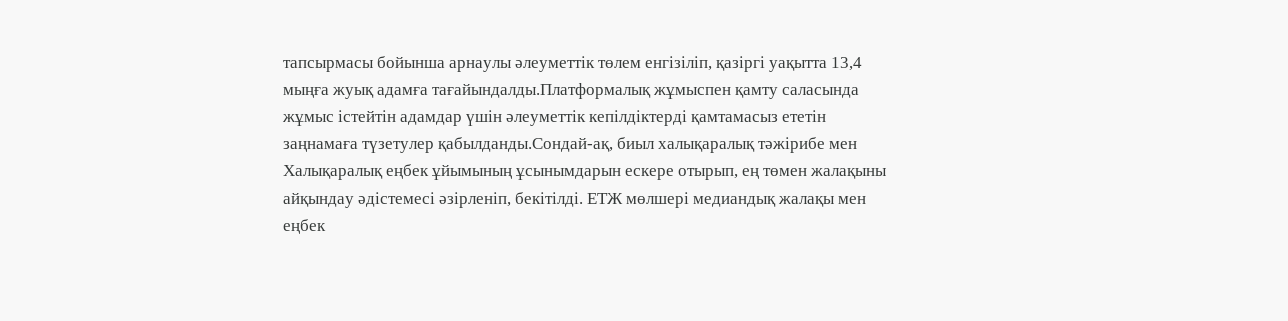тапсырмасы бойынша арнаулы әлеуметтік төлем енгізіліп, қазіргі уақытта 13,4 мыңға жуық адамға тағайындалды.Платформалық жұмыспен қамту саласында жұмыс істейтін адамдар үшін әлеуметтік кепілдіктерді қамтамасыз ететін заңнамаға түзетулер қабылданды.Сондай-ақ, биыл халықаралық тәжірибе мен Халықаралық еңбек ұйымының ұсынымдарын ескере отырып, ең төмен жалақыны айқындау әдістемесі әзірленіп, бекітілді. ЕТЖ мөлшері медиандық жалақы мен еңбек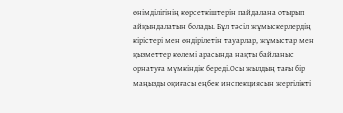өнімділігінің көрсеткіштерін пайдалана отырып айқындалатын болады. Бұл тәсіл жұмыскерлердің кірістері мен өндірілетін тауарлар, жұмыстар мен қызметтер көлемі арасында нақты байланыс орнатуға мүмкіндік береді.Осы жылдың тағы бір маңызды оқиғасы еңбек инспекциясын жергілікті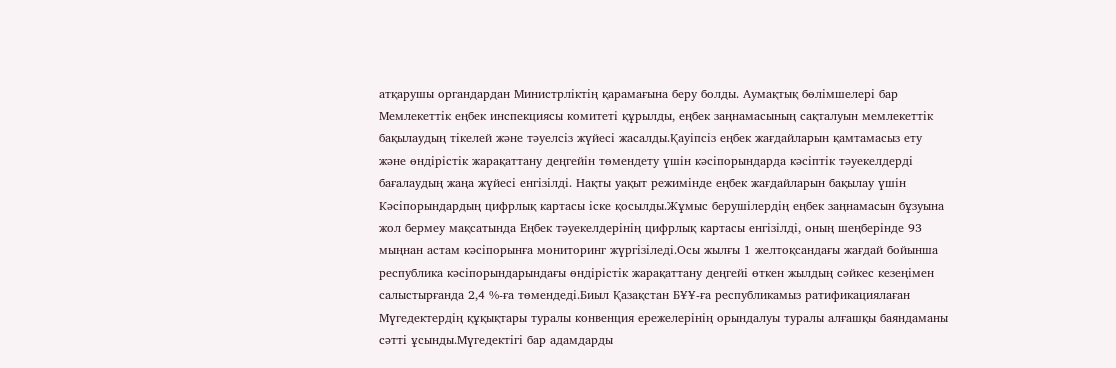атқарушы органдардан Министрліктің қарамағына беру болды. Аумақтық бөлімшелері бар Мемлекеттік еңбек инспекциясы комитеті құрылды, еңбек заңнамасының сақталуын мемлекеттік бақылаудың тікелей және тәуелсіз жүйесі жасалды.Қауіпсіз еңбек жағдайларын қамтамасыз ету және өндірістік жарақаттану деңгейін төмендету үшін кәсіпорындарда кәсіптік тәуекелдерді бағалаудың жаңа жүйесі енгізілді. Нақты уақыт режимінде еңбек жағдайларын бақылау үшін Кәсіпорындардың цифрлық картасы іске қосылды.Жұмыс берушілердің еңбек заңнамасын бұзуына жол бермеу мақсатында Еңбек тәуекелдерінің цифрлық картасы енгізілді, оның шеңберінде 93 мыңнан астам кәсіпорынға мониторинг жүргізіледі.Осы жылғы 1 желтоқсандағы жағдай бойынша республика кәсіпорындарындағы өндірістік жарақаттану деңгейі өткен жылдың сәйкес кезеңімен салыстырғанда 2,4 %-ға төмендеді.Биыл Қазақстан БҰҰ-ға республикамыз ратификациялаған Мүгедектердің құқықтары туралы конвенция ережелерінің орындалуы туралы алғашқы баяндаманы сәтті ұсынды.Мүгедектігі бар адамдарды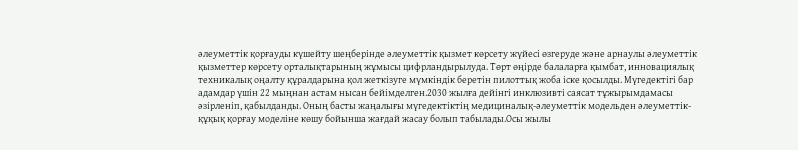әлеуметтік қорғауды күшейту шеңберінде әлеуметтік қызмет көрсету жүйесі өзгеруде және арнаулы әлеуметтік қызметтер көрсету орталықтарының жұмысы цифрландырылуда. Төрт өңірде балаларға қымбат, инновациялық техникалық оңалту құралдарына қол жеткізуге мүмкіндік беретін пилоттық жоба іске қосылды. Мүгедектігі бар адамдар үшін 22 мыңнан астам нысан бейімделген.2030 жылға дейінгі инклюзивті саясат тұжырымдамасы әзірленіп, қабылданды. Оның басты жаңалығы мүгедектіктің медициналық-әлеуметтік модельден әлеуметтік-құқық қорғау моделіне көшу бойынша жағдай жасау болып табылады.Осы жылы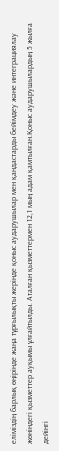еліміздің барлық өңірінде жаңа тұрғылықты жерінде қоныс аударушылар мен қандастарды бейімдеу және интеграциялау жөніндегі қызметтер ауқымы ұлғайтылды. Аталған қызметтермен 12,1 мың адам қамтылған.Қоныс аударушылардың 5 жылға дейінгі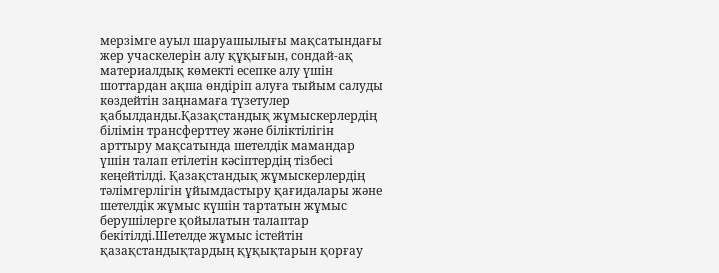мерзімге ауыл шаруашылығы мақсатындағы жер учаскелерін алу құқығын, сондай-ақ материалдық көмекті есепке алу үшін шоттардан ақша өндіріп алуға тыйым салуды көздейтін заңнамаға түзетулер қабылданды.Қазақстандық жұмыскерлердің білімін трансферттеу және біліктілігін арттыру мақсатында шетелдік мамандар үшін талап етілетін кәсіптердің тізбесі кеңейтілді. Қазақстандық жұмыскерлердің тәлімгерлігін ұйымдастыру қағидалары және шетелдік жұмыс күшін тартатын жұмыс берушілерге қойылатын талаптар бекітілді.Шетелде жұмыс істейтін қазақстандықтардың құқықтарын қорғау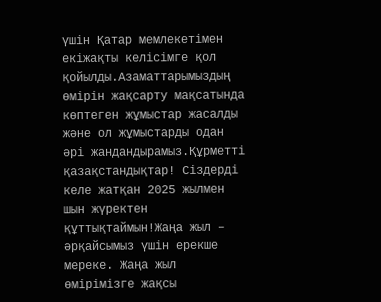үшін Қатар мемлекетімен екіжақты келісімге қол қойылды.Азаматтарымыздың өмірін жақсарту мақсатында көптеген жұмыстар жасалды және ол жұмыстарды одан әрі жандандырамыз.Құрметті қазақстандықтар! Сіздерді келе жатқан 2025 жылмен шын жүректен құттықтаймын!Жаңа жыл – әрқайсымыз үшін ерекше мереке. Жаңа жыл өмірімізге жақсы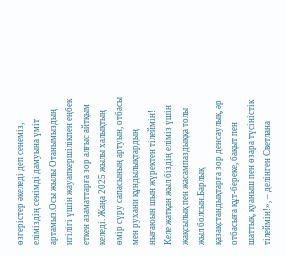өзгерістер әкеледі деп сенеміз, еліміздің сенімді дамуына үміт артамыз.Осы жылы Отанымыздың игілігі үшін жауапкершілікпен еңбек еткен азаматтарға зор алғыс айтқым келеді. Жаңа 2025 жылы халықтың өмір сүру сапасының артуын, отбасы мен рухани құндылықтардың нығаюын шын жүректен тілеймін! Келе жатқан жыл біздің еліміз үшін жақсылық пен жасампаздыққа толы жыл болсын.Барлық қазақстандықтарға зор денсаулық, әр отбасыға құт-береке, бақыт пен шаттық, қуаныш пен өзара түсіністік тілеймін!», – делінген Светлана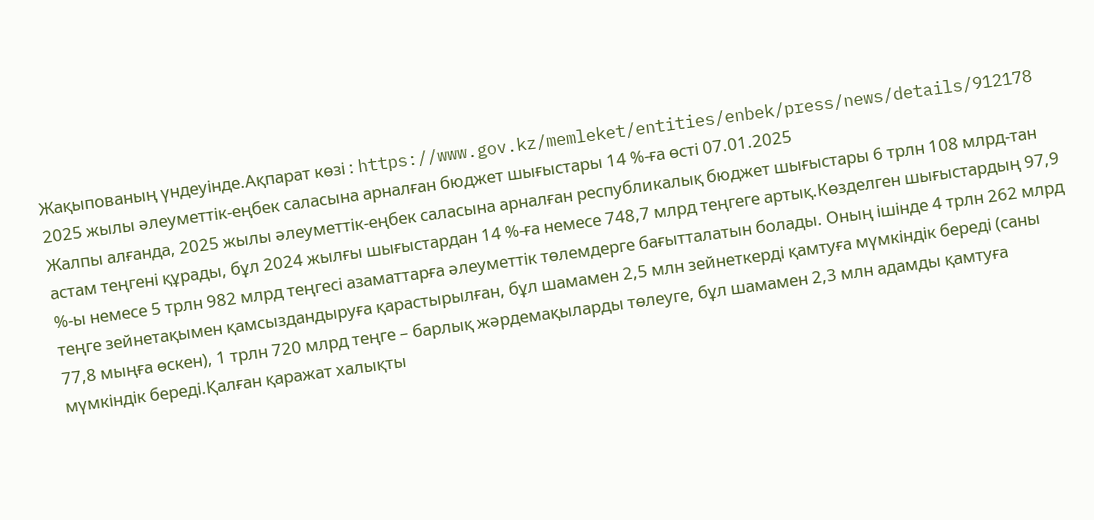Жақыпованың үндеуінде.Ақпарат көзі : https://www.gov.kz/memleket/entities/enbek/press/news/details/912178
2025 жылы әлеуметтік-еңбек саласына арналған бюджет шығыстары 14 %-ға өсті 07.01.2025
Жалпы алғанда, 2025 жылы әлеуметтік-еңбек саласына арналған республикалық бюджет шығыстары 6 трлн 108 млрд-тан астам теңгені құрады, бұл 2024 жылғы шығыстардан 14 %-ға немесе 748,7 млрд теңгеге артық.Көзделген шығыстардың 97,9 %-ы немесе 5 трлн 982 млрд теңгесі азаматтарға әлеуметтік төлемдерге бағытталатын болады. Оның ішінде 4 трлн 262 млрд теңге зейнетақымен қамсыздандыруға қарастырылған, бұл шамамен 2,5 млн зейнеткерді қамтуға мүмкіндік береді (саны 77,8 мыңға өскен), 1 трлн 720 млрд теңге – барлық жәрдемақыларды төлеуге, бұл шамамен 2,3 млн адамды қамтуға мүмкіндік береді.Қалған қаражат халықты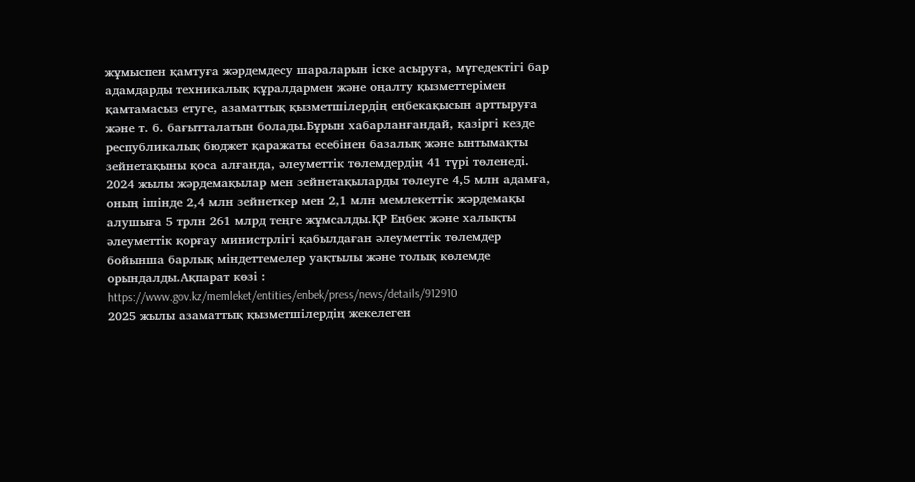жұмыспен қамтуға жәрдемдесу шараларын іске асыруға, мүгедектігі бар адамдарды техникалық құралдармен және оңалту қызметтерімен қамтамасыз етуге, азаматтық қызметшілердің еңбекақысын арттыруға және т. б. бағытталатын болады.Бұрын хабарланғандай, қазіргі кезде республикалық бюджет қаражаты есебінен базалық және ынтымақты зейнетақыны қоса алғанда, әлеуметтік төлемдердің 41 түрі төленеді. 2024 жылы жәрдемақылар мен зейнетақыларды төлеуге 4,5 млн адамға, оның ішінде 2,4 млн зейнеткер мен 2,1 млн мемлекеттік жәрдемақы алушыға 5 трлн 261 млрд теңге жұмсалды.ҚР Еңбек және халықты әлеуметтік қорғау министрлігі қабылдаған әлеуметтік төлемдер бойынша барлық міндеттемелер уақтылы және толық көлемде орындалды.Ақпарат көзі : https://www.gov.kz/memleket/entities/enbek/press/news/details/912910
2025 жылы азаматтық қызметшілердің жекелеген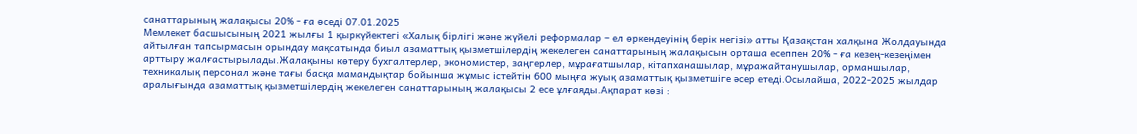санаттарының жалақысы 20% - ға өседі 07.01.2025
Мемлекет басшысының 2021 жылғы 1 қыркүйектегі «Халық бірлігі және жүйелі реформалар – ел өркендеуінің берік негізі» атты Қазақстан халқына Жолдауында айтылған тапсырмасын орындау мақсатында биыл азаматтық қызметшілердің жекелеген санаттарының жалақысын орташа есеппен 20% - ға кезең-кезеңімен арттыру жалғастырылады.Жалақыны көтеру бухгалтерлер, экономистер, заңгерлер, мұрағатшылар, кітапханашылар, мұражайтанушылар, орманшылар, техникалық персонал және тағы басқа мамандықтар бойынша жұмыс істейтін 600 мыңға жуық азаматтық қызметшіге әсер етеді.Осылайша, 2022-2025 жылдар аралығында азаматтық қызметшілердің жекелеген санаттарының жалақысы 2 есе ұлғаяды.Ақпарат көзі :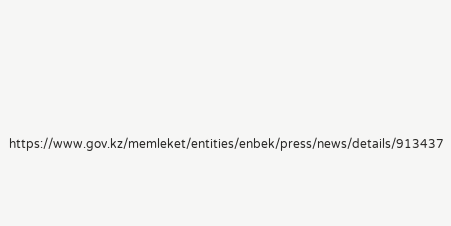https://www.gov.kz/memleket/entities/enbek/press/news/details/913437